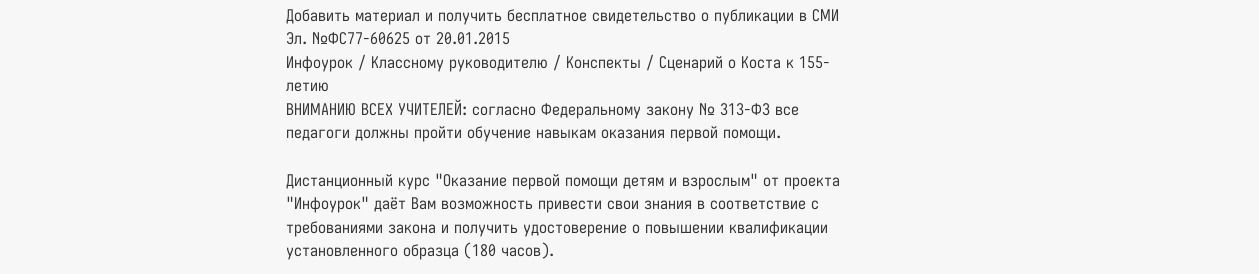Добавить материал и получить бесплатное свидетельство о публикации в СМИ
Эл. №ФС77-60625 от 20.01.2015
Инфоурок / Классному руководителю / Конспекты / Сценарий о Коста к 155-летию
ВНИМАНИЮ ВСЕХ УЧИТЕЛЕЙ: согласно Федеральному закону № 313-ФЗ все педагоги должны пройти обучение навыкам оказания первой помощи.

Дистанционный курс "Оказание первой помощи детям и взрослым" от проекта "Инфоурок" даёт Вам возможность привести свои знания в соответствие с требованиями закона и получить удостоверение о повышении квалификации установленного образца (180 часов).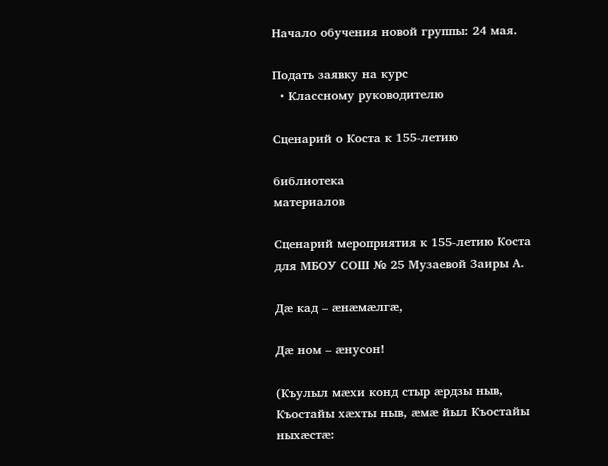Начало обучения новой группы: 24 мая.

Подать заявку на курс
  • Классному руководителю

Сценарий о Коста к 155-летию

библиотека
материалов

Сценарий мероприятия к 155-летию Коста для МБОУ СОШ № 25 Музаевой Заиры А.

Дӕ кад – ӕнӕмӕлгӕ,

Дӕ ном – ӕнусон!

(Къулыл мӕхи конд стыр ӕрдзы ныв, Къостайы хӕхты ныв, ӕмӕ йыл Къостайы ныхӕстӕ: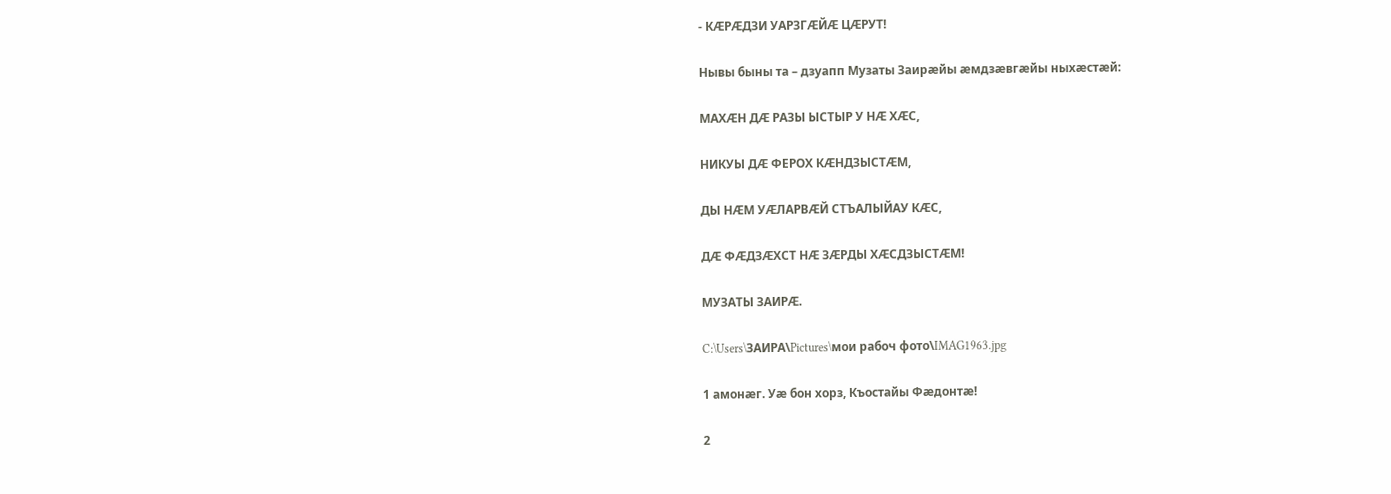- КӔРӔДЗИ УАРЗГӔЙӔ ЦӔРУТ!

Нывы быны та – дзуапп Музаты Заирӕйы ӕмдзӕвгӕйы ныхӕстӕй:

МАХӔН ДӔ РАЗЫ ЫСТЫР У НӔ ХӔС,

НИКУЫ ДӔ ФЕРОХ КӔНДЗЫСТӔМ,

ДЫ НӔМ УӔЛАРВӔЙ СТЪАЛЫЙАУ КӔС,

ДӔ ФӔДЗӔХСТ НӔ ЗӔРДЫ ХӔСДЗЫСТӔМ!

МУЗАТЫ ЗАИРӔ.

C:\Users\ЗАИРА\Pictures\мои рабоч фото\IMAG1963.jpg

1 амонӕг. Уӕ бон хорз, Къостайы Фӕдонтӕ!

2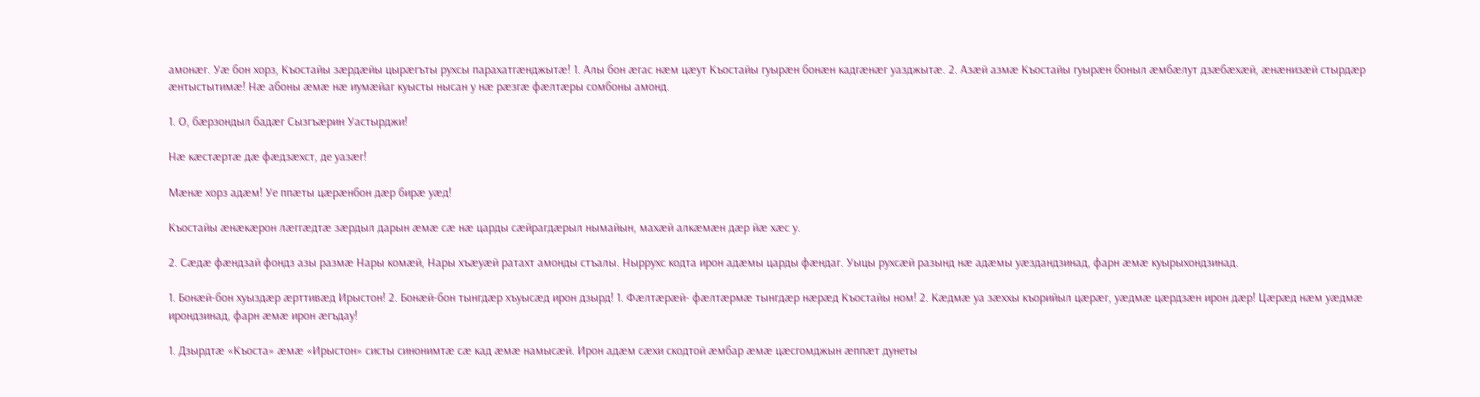амонӕг. Уӕ бон хорз, Къостайы зӕрдӕйы цырӕгъты рухсы парахатгӕнджытӕ! 1. Алы бон ӕгас нӕм цӕут Къостайы гуырӕн бонӕн кадгӕнӕг уазджытӕ. 2. Азӕй азмӕ Къостайы гуырӕн боныл ӕмбӕлут дзӕбӕхӕй, ӕнӕнизӕй стырдӕр ӕнтыстытимӕ! Нӕ абоны ӕмӕ нӕ иумӕйаг куысты нысан у нӕ рӕзгӕ фӕлтӕры сомбоны амонд.

1. О, бӕрзондыл бадӕг Сызгъӕрин Уастырджи!

Нӕ кӕстӕртӕ дӕ фӕдзӕхст, де уазӕг!

Мӕнӕ хорз адӕм! Уе ппӕты цӕрӕнбон дӕр бирӕ уӕд!

Къостайы ӕнӕкӕрон лӕггӕдтӕ зӕрдыл дарын ӕмӕ сӕ нӕ царды сӕйрагдӕрыл нымайын, махӕй алкӕмӕн дӕр йӕ хӕс у.

2. Сӕдӕ фӕндзай фондз азы размӕ Нары комӕй, Нары хъӕуӕй ратахт амонды стъалы. Ныррухс кодта ирон адӕмы царды фӕндаг. Уыцы рухсӕй разынд нӕ адӕмы уӕздандзинад, фарн ӕмӕ куырыхондзинад.

1. Бонӕй-бон хуыздӕр ӕрттивӕд Ирыстон! 2. Бонӕй-бон тынгдӕр хъуысӕд ирон дзырд! 1. Фӕлтӕрӕй- фӕлтӕрмӕ тынгдӕр нӕрӕд Къостайы ном! 2. Кӕдмӕ уа зӕххы къорийыл цӕрӕг, уӕдмӕ цӕрдзӕн ирон дӕр! Цӕрӕд нӕм уӕдмӕ ирондзинад, фарн ӕмӕ ирон ӕгъдау!

1. Дзырдтӕ «Къоста» ӕмӕ «Ирыстон» систы синонимтӕ сӕ кад ӕмӕ намысӕй. Ирон адӕм сӕхи скодтой ӕмбар ӕмӕ цӕсгомджын ӕппӕт дунеты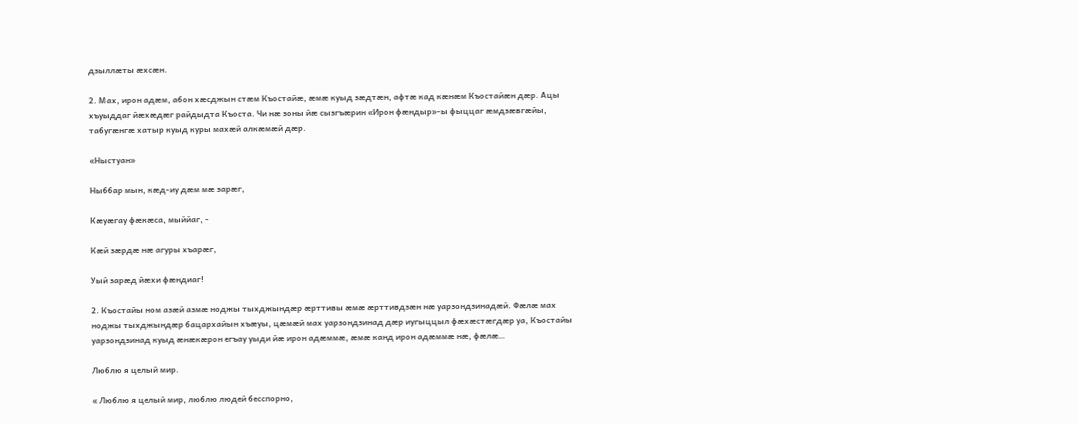дзыллӕты ӕхсӕн.

2. Мах, ирон адӕм, абон хӕсджын стӕм Къостайӕ, ӕмӕ куыд зӕдтӕн, афтӕ кад кӕнӕм Къостайӕн дӕр. Ацы хъуыддаг йӕхӕдӕг райдыдта Къоста. Чи нӕ зоны йӕ сызгъӕрин «Ирон фӕндыр»-ы фыццаг ӕмдзӕвгӕйы, табугӕнгӕ хатыр куыд куры махӕй алкӕмӕй дӕр.

«Ныстуан»

Ныббар мын, кӕд-иу дӕм мӕ зарӕг,

Кӕуӕгау фӕкӕса, мыййаг, -

Кӕй зӕрдӕ нӕ агуры хъарӕг,

Уый зарӕд йӕхи фӕндиаг!

2. Къостайы ном азӕй азмӕ ноджы тыхджындӕр ӕрттивы ӕмӕ ӕрттивдзӕн нӕ уарзондзинадӕй. Фӕлӕ мах ноджы тыхджындӕр бацархайын хъӕуы, цӕмӕй мах уарзондзинад дӕр иугыццыл фӕхӕстӕгдӕр уа, Къостайы уарзондзинад куыд ӕнӕкӕрон егъау уыди йӕ ирон адӕммӕ, ӕмӕ канд ирон адӕммӕ нӕ, фӕлӕ…

Люблю я целый мир.

« Люблю я целый мир, люблю людей бесспорно,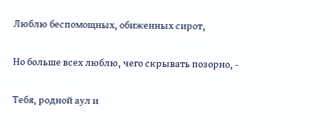Люблю беспомощных, обиженных сирот,

Но больше всех люблю, чего скрывать позорно, -

Тебя, родной аул и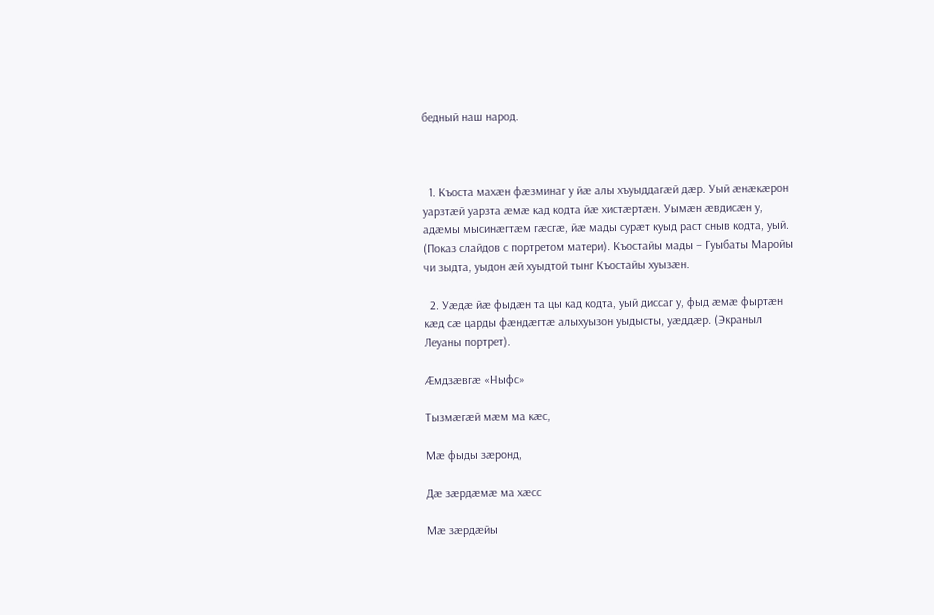бедный наш народ.



  1. Къоста махӕн фӕзминаг у йӕ алы хъуыддагӕй дӕр. Уый ӕнӕкӕрон уарзтӕй уарзта ӕмӕ кад кодта йӕ хистӕртӕн. Уымӕн ӕвдисӕн у, адӕмы мысинӕгтӕм гӕсгӕ, йӕ мады сурӕт куыд раст сныв кодта, уый. (Показ слайдов с портретом матери). Къостайы мады – Гуыбаты Маройы чи зыдта, уыдон ӕй хуыдтой тынг Къостайы хуызӕн.

  2. Уӕдӕ йӕ фыдӕн та цы кад кодта, уый диссаг у, фыд ӕмӕ фыртӕн кӕд сӕ царды фӕндӕгтӕ алыхуызон уыдысты, уӕддӕр. (Экраныл Леуаны портрет).

Ӕмдзӕвгӕ «Ныфс»

Тызмæгæй мæм ма кæс,

Мæ фыды зæронд,

Дæ зæрдæмæ ма хæсс

Мæ зæрдæйы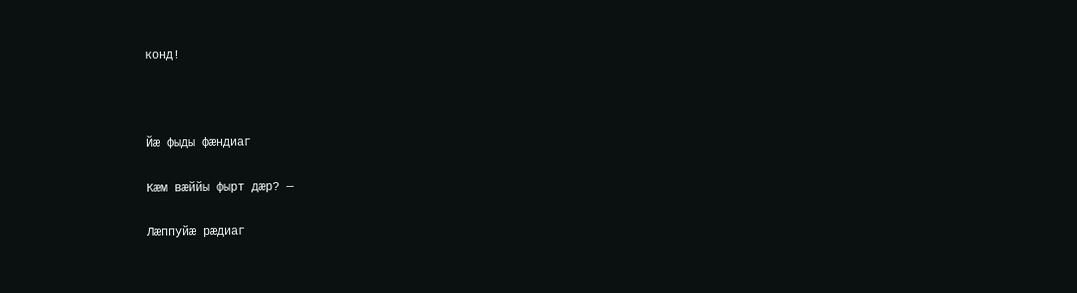конд!



Йæ фыды фæндиаг

Кæм вæййы фырт дæр? —

Лæппуйæ рæдиаг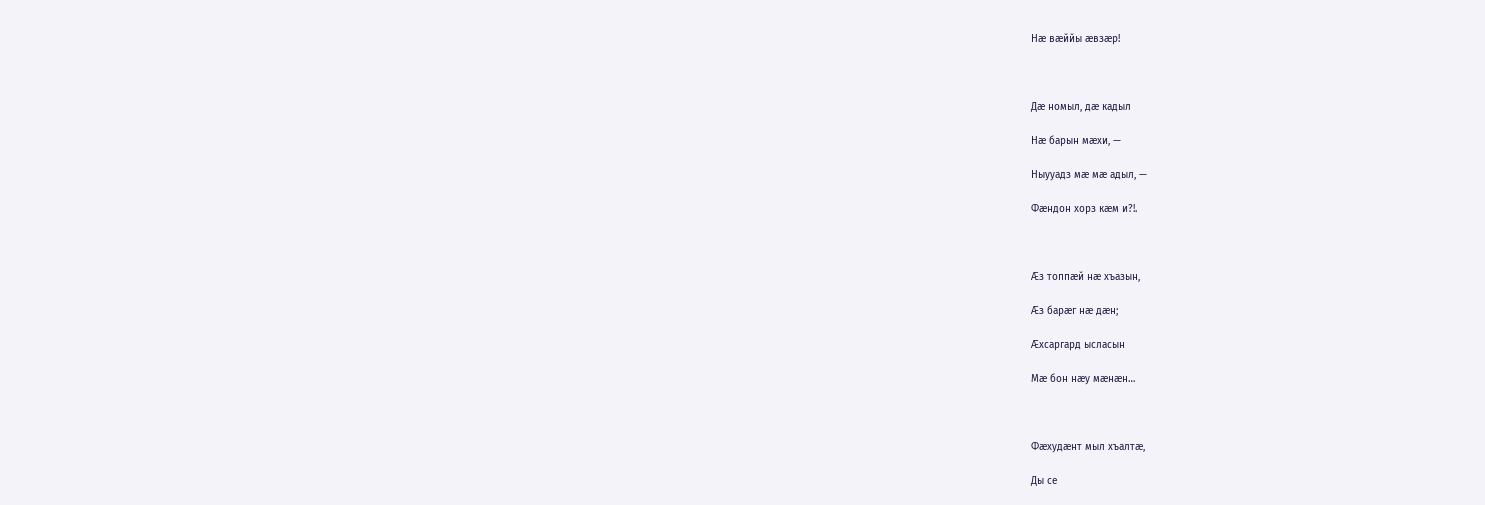Нæ вæййы æвзæр!



Дæ номыл, дæ кадыл

Нæ барын мæхи, —

Ныууадз мæ мæ адыл, —

Фæндон хорз кæм и?!.



Æз топпæй нæ хъазын,

Æз барæг нæ дæн;

Æхсаргард ысласын

Мæ бон нæу мæнæн…



Фæхудæнт мыл хъалтæ,

Ды се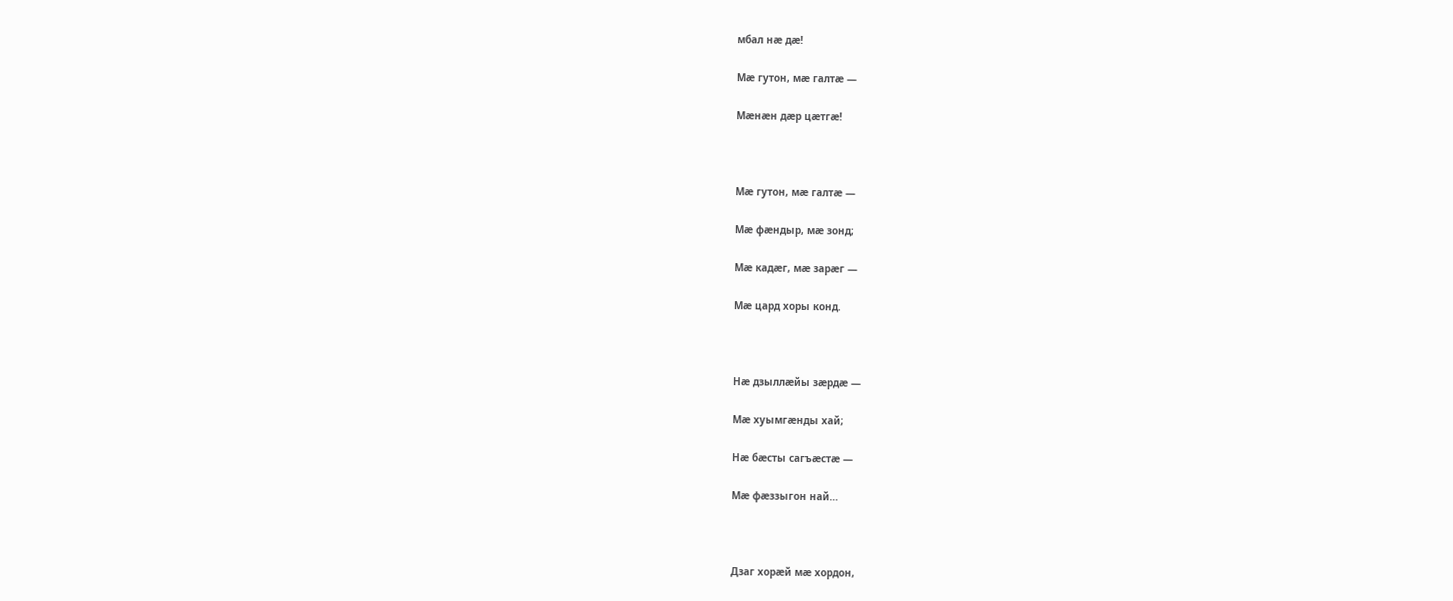мбал нæ дæ!

Мæ гутон, мæ галтæ —

Мæнæн дæр цæтгæ!



Мæ гутон, мæ галтæ —

Мæ фæндыр, мæ зонд;

Мæ кадæг, мæ зарæг —

Мæ цард хоры конд.



Нæ дзыллæйы зæрдæ —

Мæ хуымгæнды хай;

Нæ бæсты сагъæстæ —

Мæ фæззыгон най…



Дзаг хорæй мæ хордон,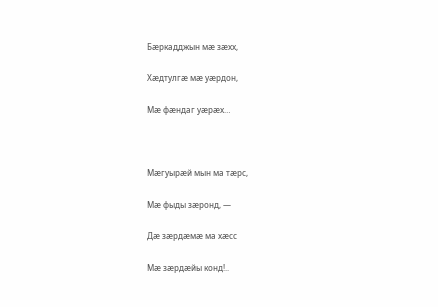Бæркадджын мæ зæхх,

Хæдтулгæ мæ уæрдон,

Мæ фæндаг уæрæх…



Мæгуырæй мын ма тæрс,

Мæ фыды зæронд, —

Дæ зæрдæмæ ма хæсс

Мæ зæрдæйы конд!..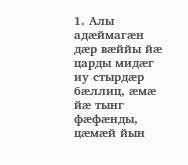1. Алы адӕймагӕн дӕр вӕййы йӕ царды мидӕг иу стырдӕр бӕллиц, ӕмӕ йӕ тынг фӕфӕнды, цӕмӕй йын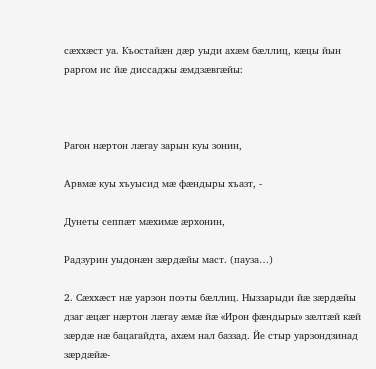сӕххӕст уа. Къостайӕн дӕр уыди ахӕм бӕллиц, кӕцы йын раргом ис йӕ диссаджы ӕмдзӕвгӕйы:



Рагон нӕртон лӕгау зарын куы зонин,

Арвмӕ куы хъуысид мӕ фӕндыры хъазт, -

Дунеты сеппӕт мӕхимӕ ӕрхонин,

Радзурин уыдонӕн зӕрдӕйы маст. (пауза…)

2. Сӕххӕст нӕ уарзон поэты бӕллиц. Ныззарыди йӕ зӕрдӕйы дзаг ӕцӕг нӕртон лӕгау ӕмӕ йӕ «Ирон фӕндыры» зӕлтӕй кӕй зӕрдӕ нӕ бацагайдта, ахӕм нал баззад. Йе стыр уарзондзинад зӕрдӕйӕ-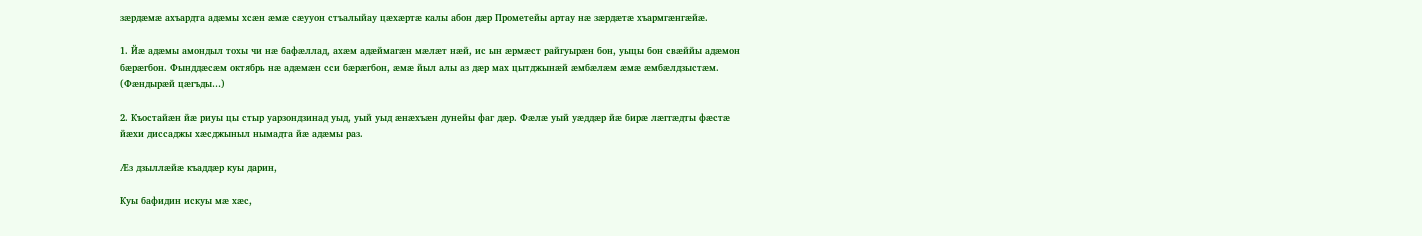зӕрдӕмӕ ахъардта адӕмы хсӕн ӕмӕ сӕууон стъалыйау цӕхӕртӕ калы абон дӕр Прометейы артау нӕ зӕрдӕтӕ хъармгӕнгӕйӕ.

1. Йӕ адӕмы амондыл тохы чи нӕ бафӕллад, ахӕм адӕймагӕн мӕлӕт нӕй, ис ын ӕрмӕст райгуырӕн бон, уыцы бон свӕййы адӕмон бӕрӕгбон. Фынддӕсӕм октябрь нӕ адӕмӕн сси бӕрӕгбон, ӕмӕ йыл алы аз дӕр мах цытджынӕй ӕмбӕлӕм ӕмӕ ӕмбӕлдзыстӕм. (Фӕндырӕй цӕгъды…)

2. Къостайӕн йӕ риуы цы стыр уарзондзинад уыд, уый уыд ӕнӕхъӕн дунейы фаг дӕр. Фӕлӕ уый уӕддӕр йӕ бирӕ лӕггӕдты фӕстӕ йӕхи диссаджы хӕсджыныл нымадта йӕ адӕмы раз.

Ӕз дзыллӕйӕ къаддӕр куы дарин,

Куы бафидин искуы мӕ хӕс,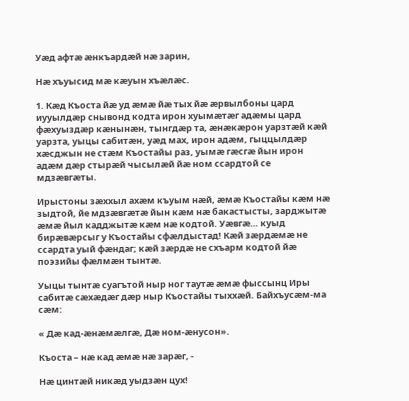Уӕд афтӕ ӕнкъардӕй нӕ зарин,

Нӕ хъуысид мӕ кӕуын хъӕлӕс.

1. Кӕд Къоста йӕ уд ӕмӕ йӕ тых йӕ ӕрвылбоны цард иууылдӕр снывонд кодта ирон хуымӕтӕг адӕмы цард фӕхуыздӕр кӕнынӕн, тынгдӕр та, ӕнӕкӕрон уарзтӕй кӕй уарзта, уыцы сабитӕн, уӕд мах, ирон адӕм, гыццылдӕр хӕсджын не стӕм Къостайы раз, уымӕ гӕсгӕ йын ирон адӕм дӕр стырӕй чысылӕй йӕ ном ссардтой се мдзӕвгӕты.

Ирыстоны зӕххыл ахӕм къуым нӕй, ӕмӕ Къостайы кӕм нӕ зыдтой, йе мдзӕвгӕтӕ йын кӕм нӕ бакастысты, зарджытӕ ӕмӕ йыл кадджытӕ кӕм нӕ кодтой. Уӕвгӕ… куыд бирӕвӕрсыг у Къостайы сфӕлдыстад! Кӕй зӕрдӕмӕ не ссардта уый фӕндаг; кӕй зӕрдӕ не схъарм кодтой йӕ поэзийы фӕлмӕн тынтӕ.

Уыцы тынтӕ суагътой ныр ног таутӕ ӕмӕ фыссынц Иры сабитӕ сӕхӕдӕг дӕр ныр Къостайы тыххӕй. Байхъусӕм-ма сӕм:

« Дӕ кад-ӕнӕмӕлгӕ, Дӕ ном-ӕнусон».

Къоста – нӕ кад ӕмӕ нӕ зарӕг, -

Нӕ цинтӕй никӕд уыдзӕн цух!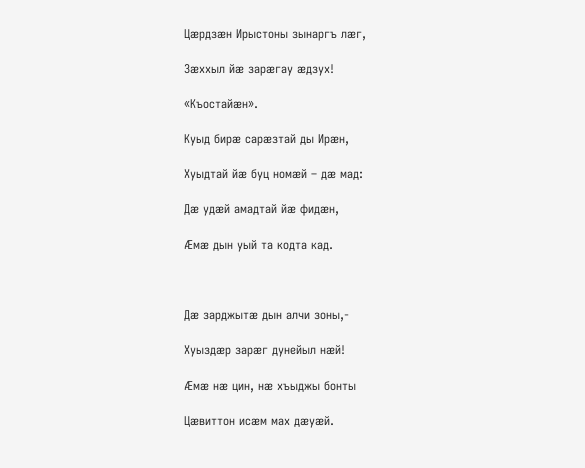Цӕрдзӕн Ирыстоны зынаргъ лӕг,

Зӕххыл йӕ зарӕгау ӕдзух!

«Къостайӕн».

Куыд бирӕ сарӕзтай ды Ирӕн,

Хуыдтай йӕ буц номӕй – дӕ мад:

Дӕ удӕй амадтай йӕ фидӕн,

Ӕмӕ дын уый та кодта кад.



Дӕ зарджытӕ дын алчи зоны,-

Хуыздӕр зарӕг дунейыл нӕй!

Ӕмӕ нӕ цин, нӕ хъыджы бонты

Цӕвиттон исӕм мах дӕуӕй.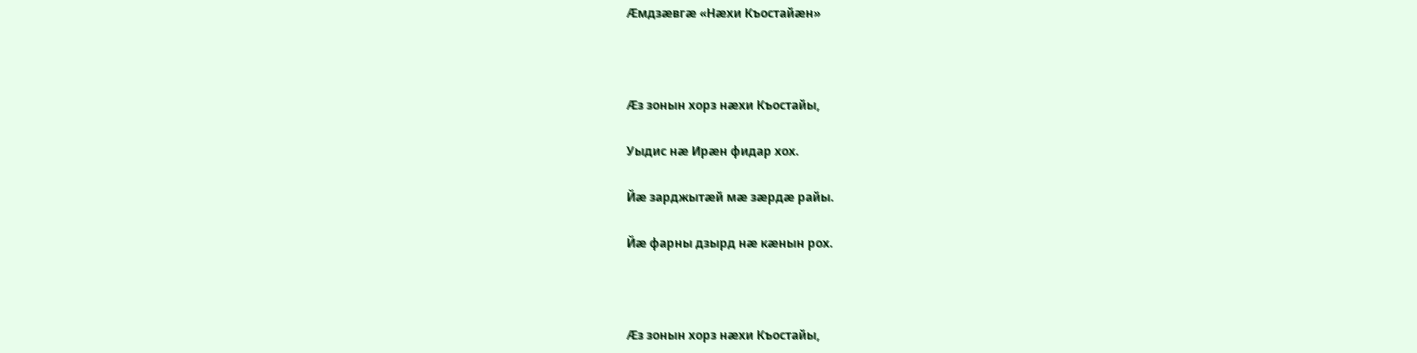Ӕмдзӕвгӕ «Нӕхи Къостайӕн»



Ӕз зонын хорз нӕхи Къостайы,

Уыдис нӕ Ирӕн фидар хох.

Йӕ зарджытӕй мӕ зӕрдӕ райы.

Йӕ фарны дзырд нӕ кӕнын рох.



Ӕз зонын хорз нӕхи Къостайы,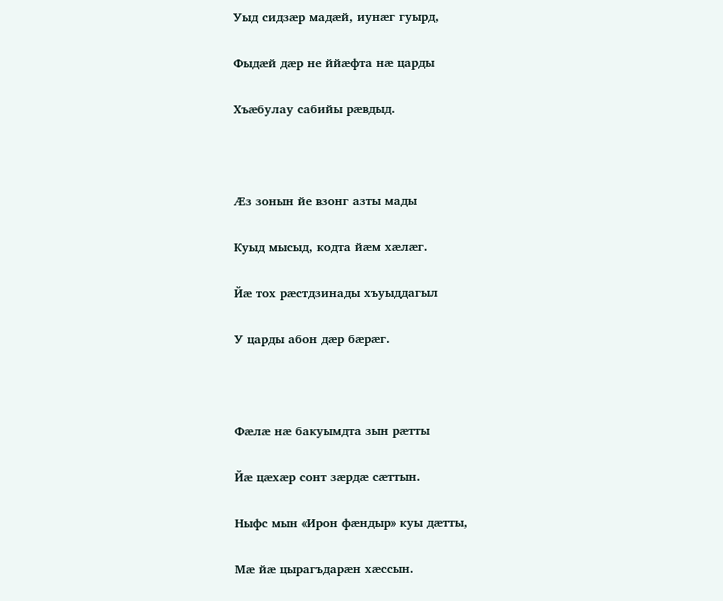Уыд сидзӕр мадӕй, иунӕг гуырд,

Фыдӕй дӕр не ййӕфта нӕ царды

Хъӕбулау сабийы рӕвдыд.



Ӕз зонын йе взонг азты мады

Куыд мысыд, кодта йӕм хӕлӕг.

Йӕ тох рӕстдзинады хъуыддагыл

У царды абон дӕр бӕрӕг.



Фӕлӕ нӕ бакуымдта зын рӕтты

Йӕ цӕхӕр сонт зӕрдӕ сӕттын.

Ныфс мын «Ирон фӕндыр» куы дӕтты,

Мӕ йӕ цырагъдарӕн хӕссын.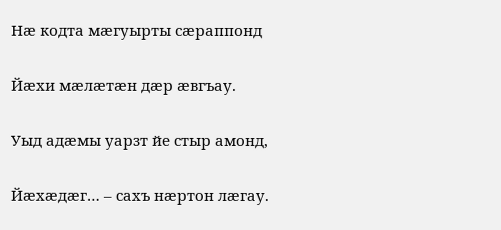Нӕ кодта мӕгуырты сӕраппонд

Йӕхи мӕлӕтӕн дӕр ӕвгъау.

Уыд адӕмы уарзт йе стыр амонд,

Йӕхӕдӕг… – сахъ нӕртон лӕгау.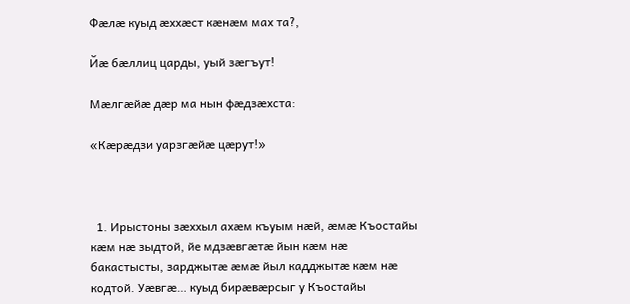Фӕлӕ куыд ӕххӕст кӕнӕм мах та?,

Йӕ бӕллиц царды, уый зӕгъут!

Мӕлгӕйӕ дӕр ма нын фӕдзӕхста:

«Кӕрӕдзи уарзгӕйӕ цӕрут!»



  1. Ирыстоны зӕххыл ахӕм къуым нӕй, ӕмӕ Къостайы кӕм нӕ зыдтой, йе мдзӕвгӕтӕ йын кӕм нӕ бакастысты, зарджытӕ ӕмӕ йыл кадджытӕ кӕм нӕ кодтой. Уӕвгӕ… куыд бирӕвӕрсыг у Къостайы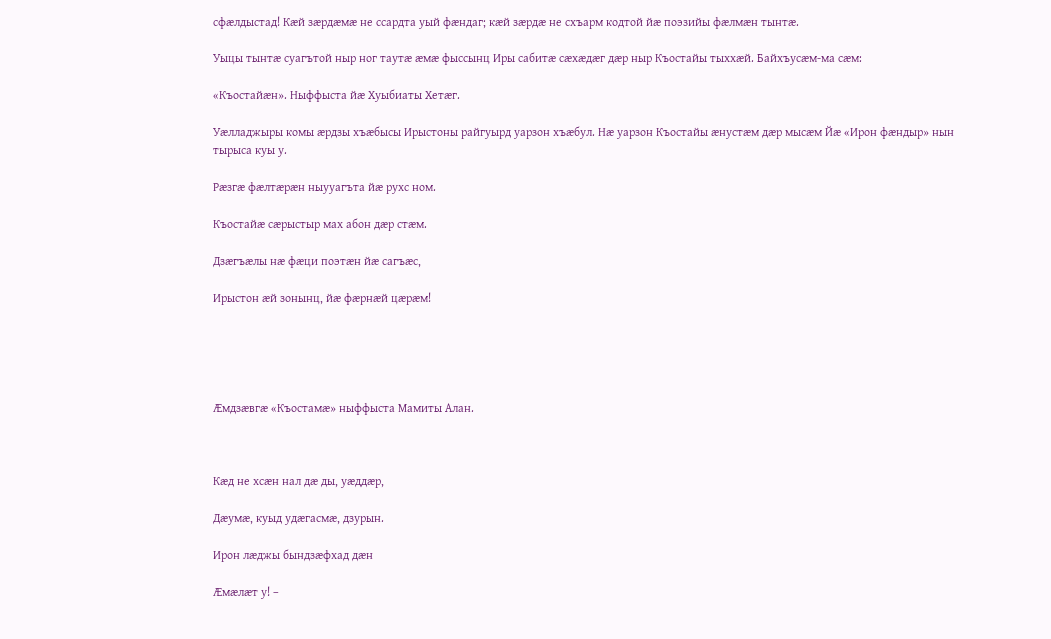сфӕлдыстад! Кӕй зӕрдӕмӕ не ссардта уый фӕндаг; кӕй зӕрдӕ не схъарм кодтой йӕ поэзийы фӕлмӕн тынтӕ.

Уыцы тынтӕ суагътой ныр ног таутӕ ӕмӕ фыссынц Иры сабитӕ сӕхӕдӕг дӕр ныр Къостайы тыххӕй. Байхъусӕм-ма сӕм:

«Къостайӕн». Ныффыста йӕ Хуыбиаты Хетӕг.

Уӕлладжыры комы ӕрдзы хъӕбысы Ирыстоны райгуырд уарзон хъӕбул. Нӕ уарзон Къостайы ӕнустӕм дӕр мысӕм Йӕ «Ирон фӕндыр» нын тырыса куы у.

Рӕзгӕ фӕлтӕрӕн ныууагъта йӕ рухс ном.

Къостайӕ сӕрыстыр мах абон дӕр стӕм.

Дзӕгъӕлы нӕ фӕци поэтӕн йӕ сагъӕс,

Ирыстон ӕй зонынц, йӕ фӕрнӕй цӕрӕм!





Ӕмдзӕвгӕ «Къостамӕ» ныффыста Мамиты Алан.



Кӕд не хсӕн нал дӕ ды, уӕддӕр,

Дӕумӕ, куыд удӕгасмӕ, дзурын.

Ирон лӕджы бындзӕфхад дӕн

Ӕмӕлӕт у! –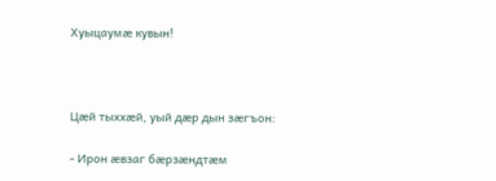Хуыцаумӕ кувын!



Цӕй тыххӕй, уый дӕр дын зӕгъон:

- Ирон ӕвзаг бӕрзӕндтӕм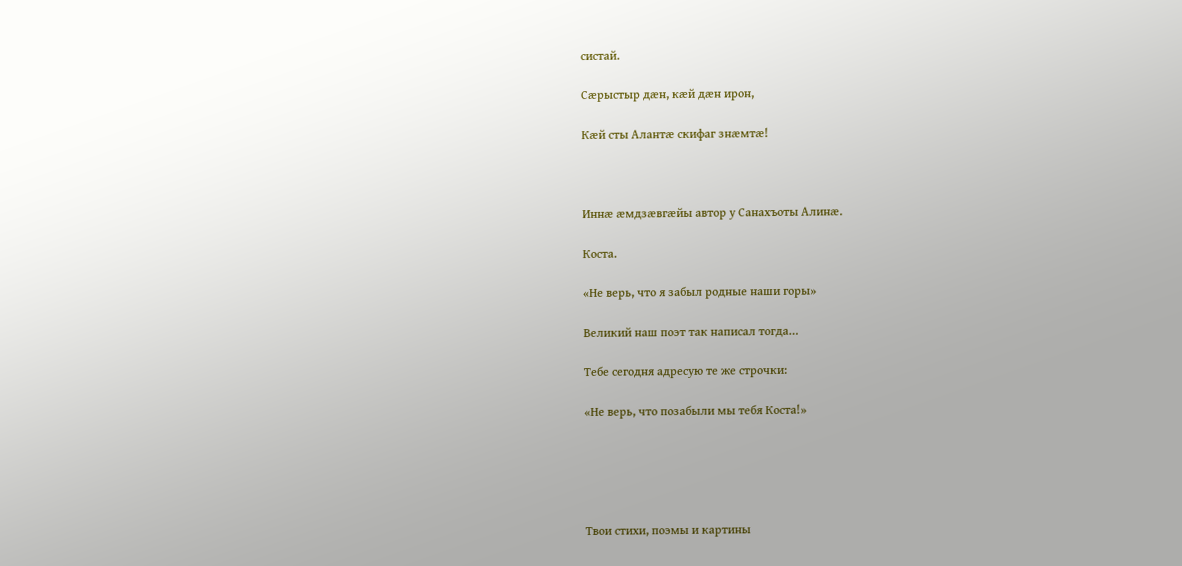систай.

Сӕрыстыр дӕн, кӕй дӕн ирон,

Кӕй сты Алантӕ скифаг знӕмтӕ!



Иннӕ ӕмдзӕвгӕйы автор у Санахъоты Алинӕ.

Коста.

«Не верь, что я забыл родные наши горы»

Великий наш поэт так написал тогда…

Тебе сегодня адресую те же строчки:

«Не верь, что позабыли мы тебя Коста!»





Твои стихи, поэмы и картины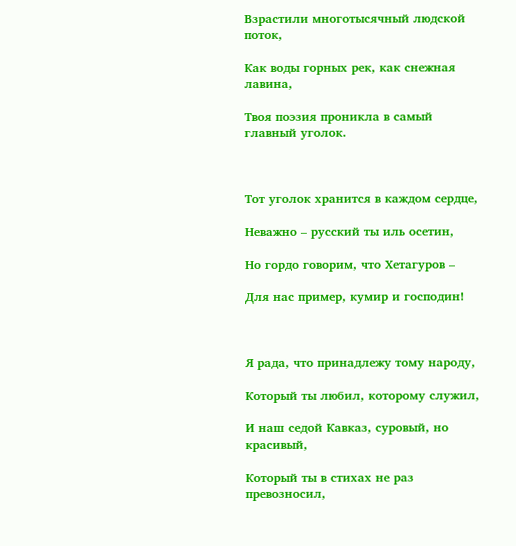Взрастили многотысячный людской поток,

Как воды горных рек, как снежная лавина,

Твоя поэзия проникла в самый главный уголок.



Тот уголок хранится в каждом сердце,

Неважно – русский ты иль осетин,

Но гордо говорим, что Хетагуров –

Для нас пример, кумир и господин!



Я рада, что принадлежу тому народу,

Который ты любил, которому служил,

И наш седой Кавказ, суровый, но красивый,

Который ты в стихах не раз превозносил,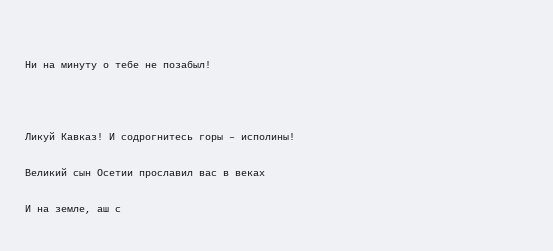Ни на минуту о тебе не позабыл!



Ликуй Кавказ! И содрогнитесь горы – исполины!

Великий сын Осетии прославил вас в веках

И на земле, аш с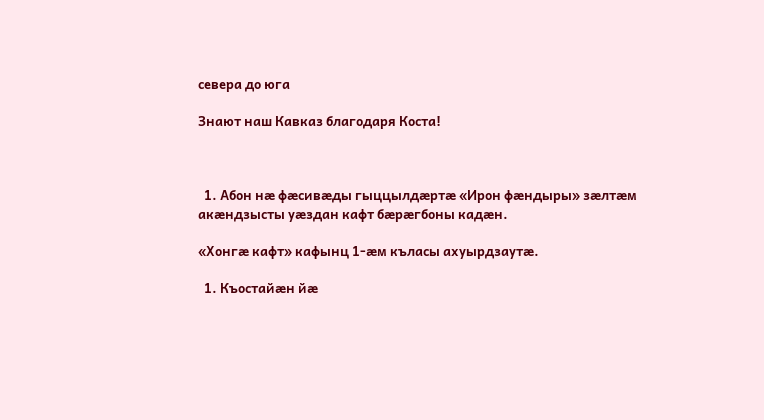севера до юга

Знают наш Кавказ благодаря Коста!



  1. Абон нӕ фӕсивӕды гыццылдӕртӕ «Ирон фӕндыры» зӕлтӕм акӕндзысты уӕздан кафт бӕрӕгбоны кадӕн.

«Хонгӕ кафт» кафынц 1-ӕм къласы ахуырдзаутӕ.

  1. Къостайӕн йӕ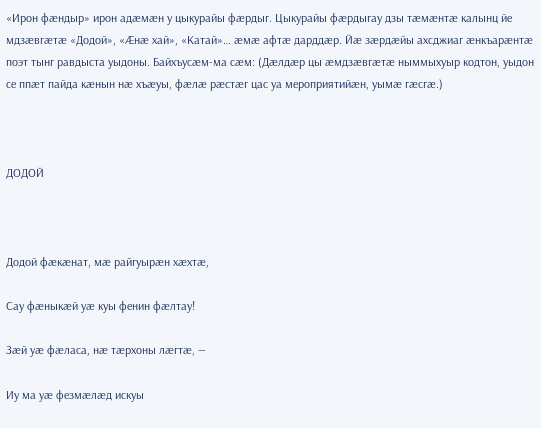«Ирон фӕндыр» ирон адӕмӕн у цыкурайы фӕрдыг. Цыкурайы фӕрдыгау дзы тӕмӕнтӕ калынц йе мдзӕвгӕтӕ «Додой», «Ӕнӕ хай», «Катай»… ӕмӕ афтӕ дарддӕр. Йӕ зӕрдӕйы ахсджиаг ӕнкъарӕнтӕ поэт тынг равдыста уыдоны. Байхъусӕм-ма сӕм: (Дӕлдӕр цы ӕмдзӕвгӕтӕ ныммыхуыр кодтон, уыдон се ппӕт пайда кӕнын нӕ хъӕуы, фӕлӕ рӕстӕг цас уа мероприятийӕн, уымӕ гӕсгӕ.)



ДОДОЙ



Додой фæкæнат, мæ райгуырæн хæхтæ,

Сау фæныкæй уæ куы фенин фæлтау!

Зæй уæ фæласа, нæ тæрхоны лæгтæ, —

Иу ма уæ фезмæлæд искуы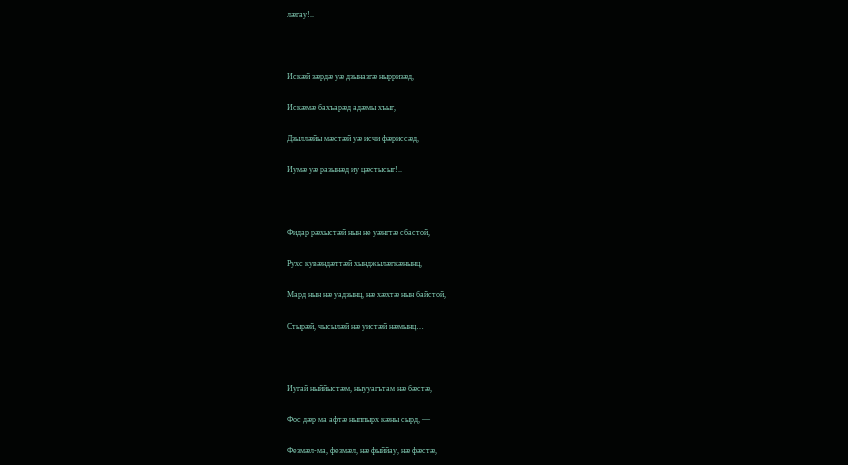лæгау!..



Искæй зæрдæ уæ дзыназгæ нырризæд,

Искæмæ бахъарæд адæмы хъыг,

Дзыллæйы мæстæй уæ исчи фæриссæд,

Иумæ уæ разынæд иу цæстысыг!..



Фидар рæхыстæй нын не уæнгтæ сбастой,

Рухс кувæндæттæй хынджылæгкæнынц,

Мард нын нæ уадзынц, нæ хæхтæ нын байстой,

Стырæй, чысылæй нæ уистæй нæмынц…



Иугай ныййыстæм, ныууагътам нæ бæстæ,

Фос дæр ма афтæ ныппырх кæны сырд, —

Фезмæл-ма, фезмæл, нæ фыййау, нæ фæстæ,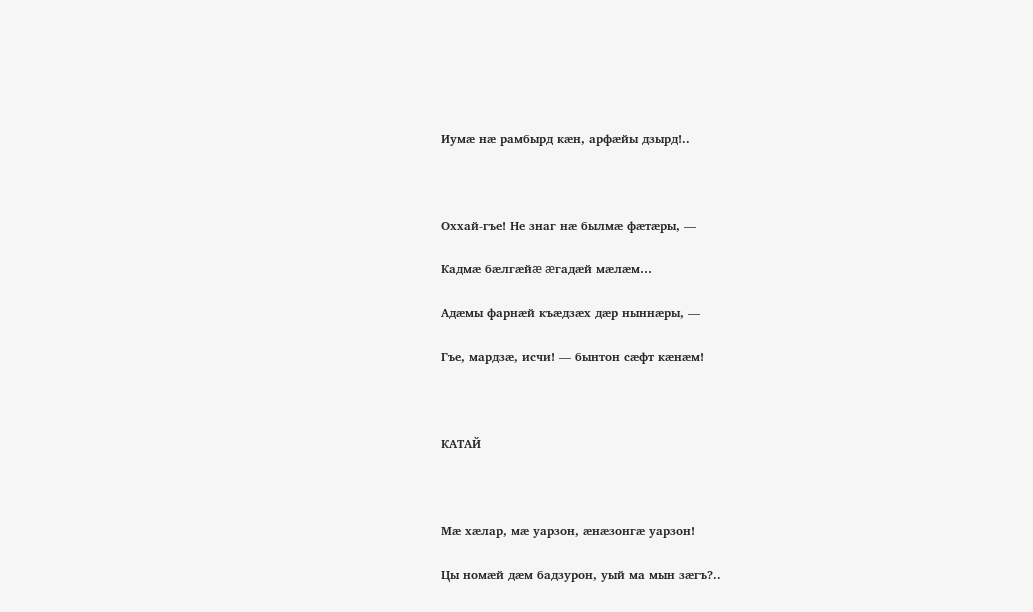Иумæ нæ рамбырд кæн, арфæйы дзырд!..



Оххай-гъе! Не знаг нæ былмæ фæтæры, —

Кадмæ бæлгæйæ æгадæй мæлæм…

Адæмы фарнæй къæдзæх дæр ныннæры, —

Гъе, мардзæ, исчи! — бынтон сæфт кæнæм!



КАТАЙ



Мæ хæлар, мæ уарзон, æнæзонгæ уарзон!

Цы номæй дæм бадзурон, уый ма мын зæгъ?..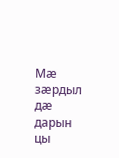Мæ зæрдыл дæ дарын цы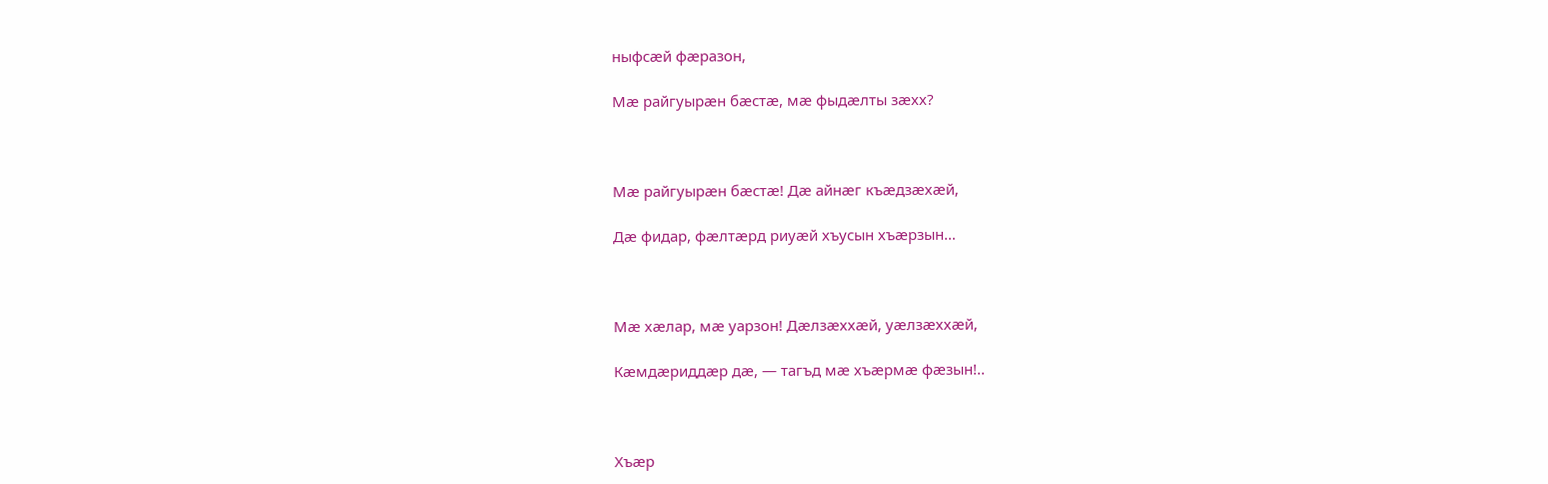ныфсæй фæразон,

Мæ райгуырæн бæстæ, мæ фыдæлты зæхх?



Мæ райгуырæн бæстæ! Дæ айнæг къæдзæхæй,

Дæ фидар, фæлтæрд риуæй хъусын хъæрзын…



Мæ хæлар, мæ уарзон! Дæлзæххæй, уæлзæххæй,

Кæмдæриддæр дæ, — тагъд мæ хъæрмæ фæзын!..



Хъæр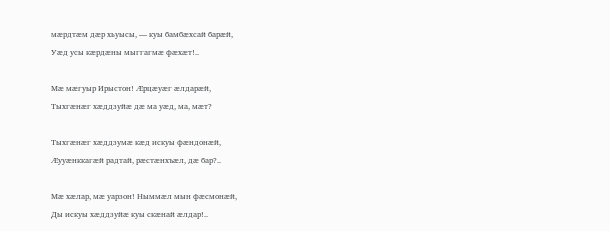мæрдтæм дæр хьуысы, — куы бамбæхсай барæй,

Уæд усы кæрдæны мыггагмæ фæхæт!..



Мæ мæгуыр Ирыстон! Æрцæуæг æлдарæй,

Тыхгæнæг хæддзуйæ дæ ма уæд, ма, мæт?



Тыхгæнæг хæддзумæ кæд искуы фæндонæй,

Æууæнккагæй радтай, рæстæнхъæл, дæ бар?..



Мæ хæлар, мæ уарзон! Ныммæл мын фæсмонæй,

Ды искуы хæддзуйæ куы скæнай æлдар!..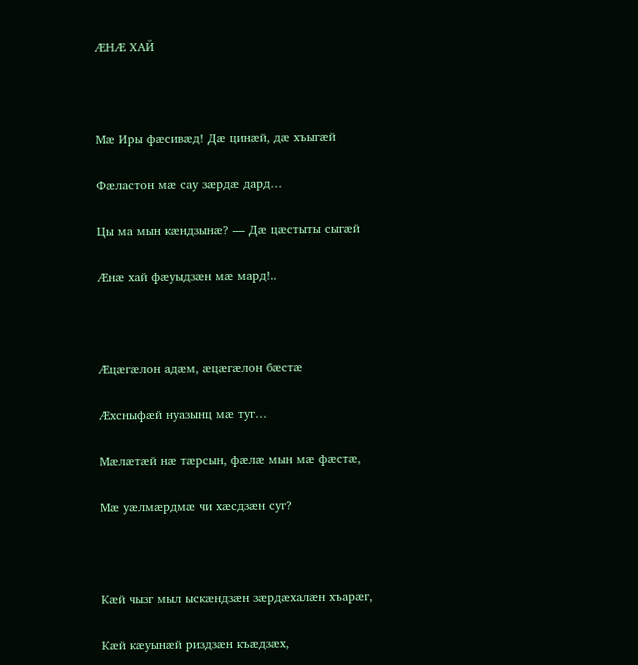ÆНÆ ХАЙ



Мæ Иры фæсивæд! Дæ цинæй, дæ хъыгæй

Фæластон мæ сау зæрдæ дард…

Цы ма мын кæндзынæ? — Дæ цæстыты сыгæй

Æнæ хай фæуыдзæн мæ мард!..



Æцæгæлон адæм, æцæгæлон бæстæ

Æхсныфæй нуазынц мæ туг…

Мæлæтæй нæ тæрсын, фæлæ мын мæ фæстæ,

Мæ уæлмæрдмæ чи хæсдзæн суг?



Кæй чызг мыл ыскæндзæн зæрдæхалæн хъарæг,

Кæй кæуынæй риздзæн къæдзæх,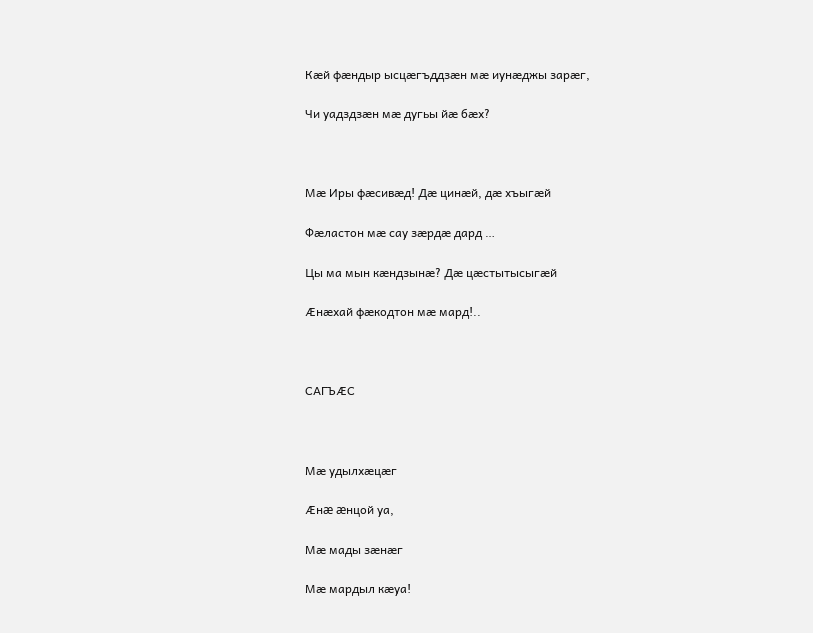Кæй фæндыр ысцæгъддзæн мæ иунæджы зарæг,

Чи уадздзæн мæ дугьы йæ бæх?



Мæ Иры фæсивæд! Дæ цинæй, дæ хъыгæй

Фæластон мæ сау зæрдæ дард …

Цы ма мын кæндзынæ? Дæ цæстытысыгæй

Æнæхай фæкодтон мæ мард!..



САГЪÆС



Мæ удылхæцæг

Æнæ æнцой уа,

Мæ мады зæнæг

Мæ мардыл кæуа!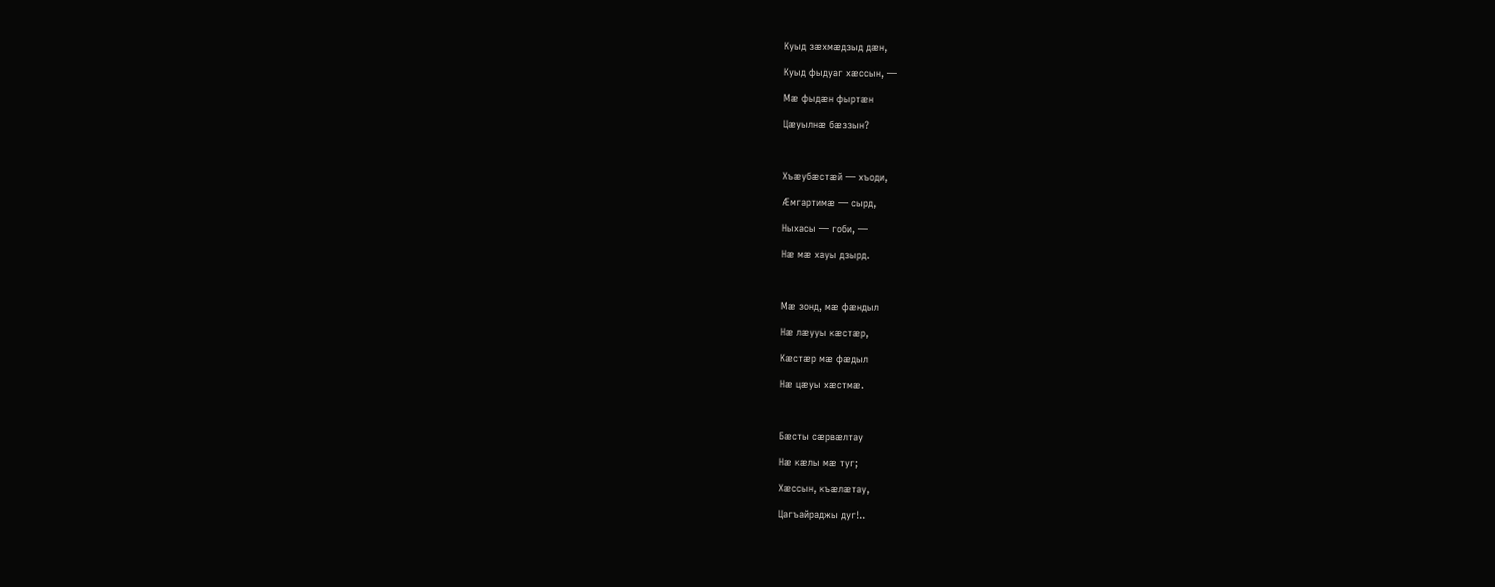Куыд зæхмæдзыд дæн,

Куыд фыдуаг хæссын, —

Мæ фыдæн фыртӕн

Цæуылнæ бæззын?



Хъæубæстæй — хъоди,

Æмгартимæ — сырд,

Ныхасы — гоби, —

Нæ мæ хауы дзырд.



Мæ зонд, мæ фæндыл

Нæ лæууы кæстæр,

Кæстæр мæ фæдыл

Нæ цæуы хæстмæ.



Бæсты сæрвæлтау

Нæ кæлы мæ туг;

Хæссын, къæлæтау,

Цагъайраджы дуг!..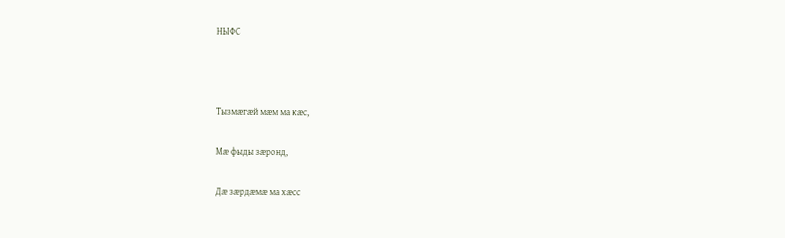НЫФС



Тызмæгæй мæм ма кæс,

Мæ фыды зæронд,

Дæ зæрдæмæ ма хæсс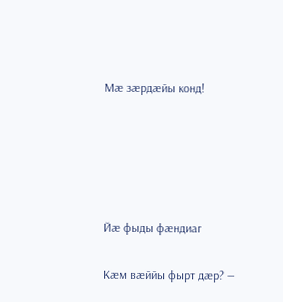Мæ зæрдæйы конд!





Йæ фыды фæндиаг

Кæм вæййы фырт дæр? —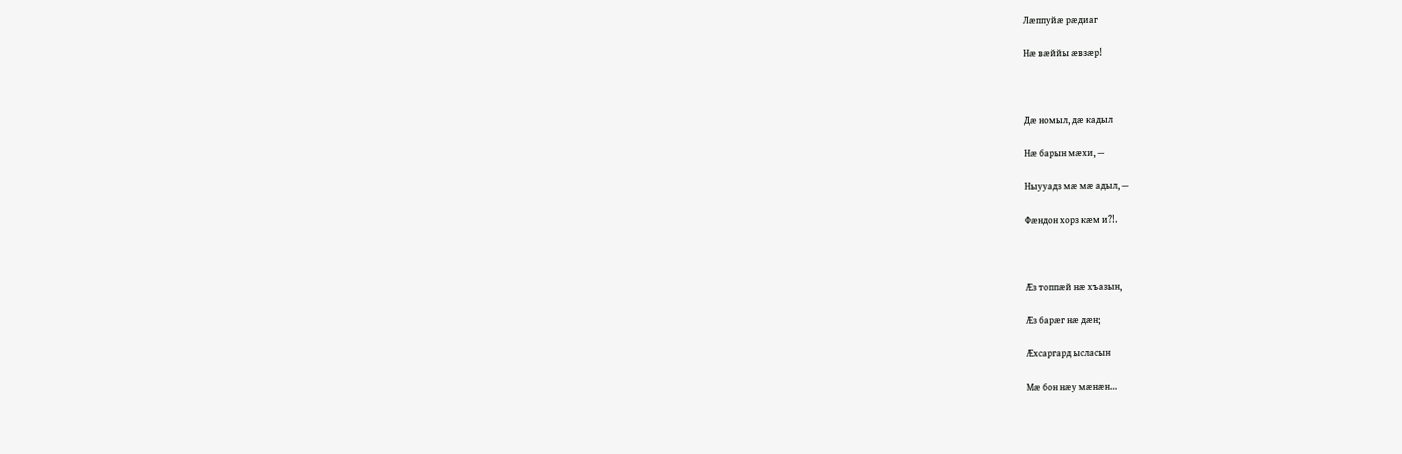Лæппуйæ рæдиаг

Нæ вæййы æвзæр!



Дæ номыл, дæ кадыл

Нæ барын мæхи, —

Ныууадз мæ мæ адыл, —

Фæндон хорз кæм и?!.



Æз топпæй нæ хъазын,

Æз барæг нæ дæн;

Æхсаргард ысласын

Мæ бон нæу мæнæн…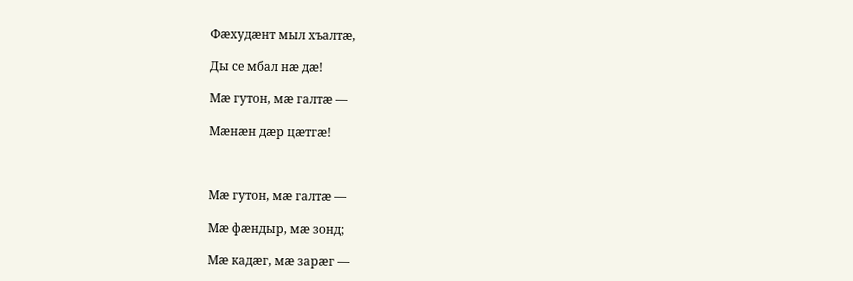Фæхудæнт мыл хъалтæ,

Ды се мбал нæ дæ!

Мæ гутон, мæ галтæ —

Мæнæн дæр цæтгæ!



Мæ гутон, мæ галтæ —

Мæ фæндыр, мæ зонд;

Мæ кадæг, мæ зарæг —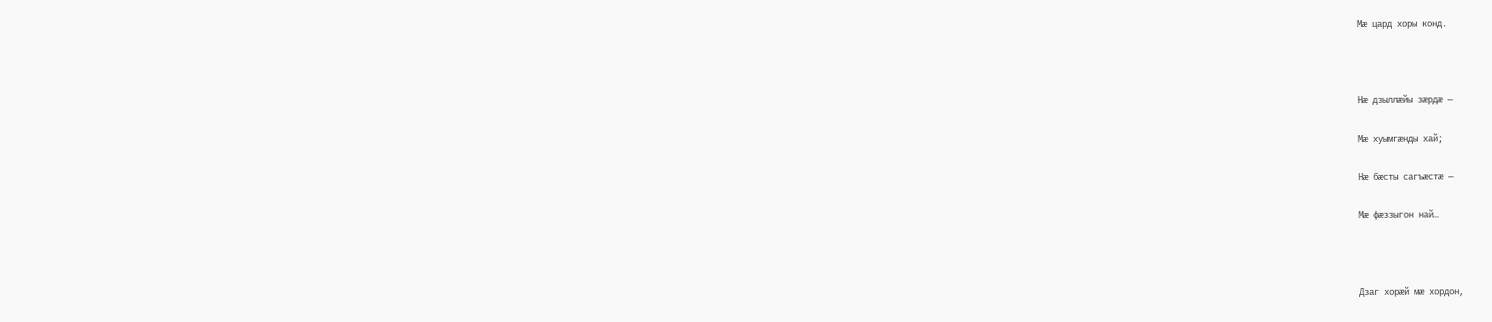Мæ цард хоры конд.



Нæ дзыллæйы зæрдæ —

Мæ хуымгæнды хай;

Нæ бæсты сагъæстæ —

Мæ фæззыгон най…



Дзаг хорæй мæ хордон,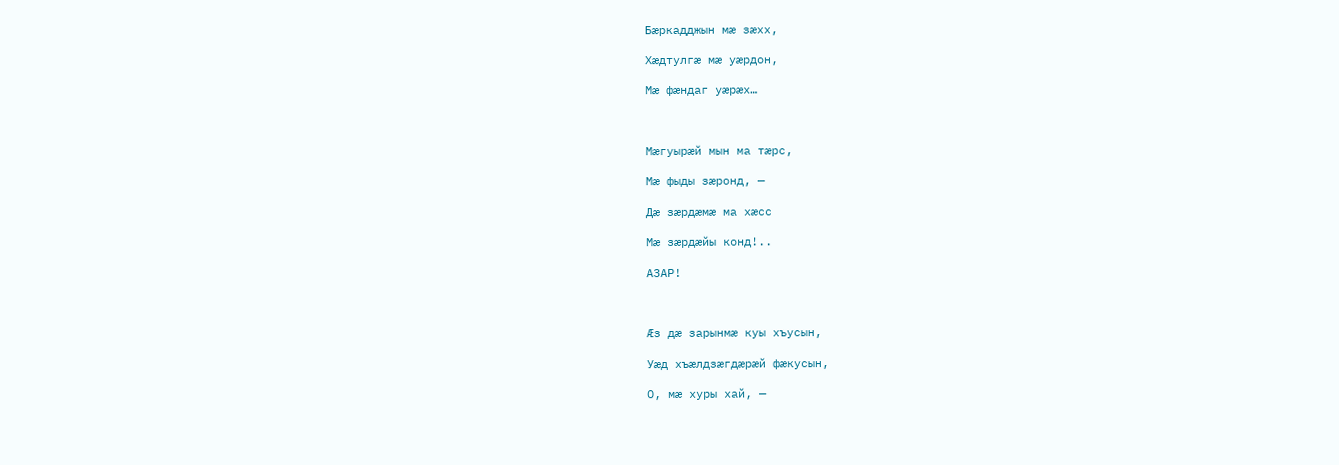Бæркадджын мæ зæхх,

Хæдтулгæ мæ уæрдон,

Мæ фæндаг уæрæх…



Мæгуырæй мын ма тæрс,

Мæ фыды зæронд, —

Дæ зæрдæмæ ма хæсс

Мæ зæрдæйы конд!..

АЗАР!



Æз дæ зарынмæ куы хъусын,

Уæд хъæлдзæгдæрæй фæкусын,

О, мæ хуры хай, —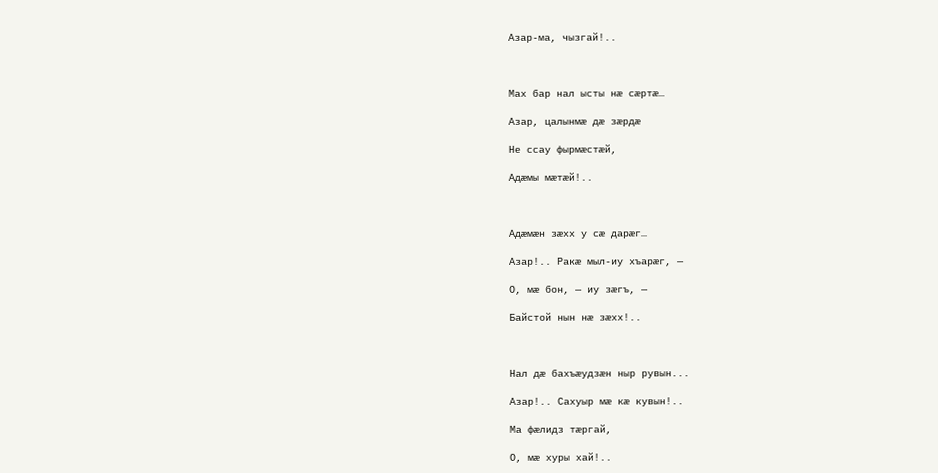Азар-ма, чызгай!..



Мах бар нал ысты нæ сæртæ…

Азар, цалынмæ дæ зæрдæ

Не ссау фырмæстæй,

Адæмы мæтæй!..



Адæмæн зæхх у сæ дарæг…

Азар!.. Ракæ мыл-иу хъарæг, —

О, мæ бон, — иу зæгъ, —

Байстой нын нæ зæхх!..



Нал дæ бахъæудзæн ныр рувын...

Азар!.. Сахуыр мӕ кæ кувын!..

Ма фæлидз тæргай,

О, мæ хуры хай!..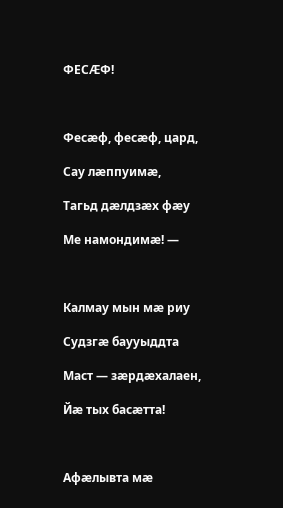ФЕСÆФ!



Фесæф, фесæф, цард,

Сау лæппуимæ,

Тагьд дæлдзæх фæу

Ме намондимæ! —



Калмау мын мæ риу

Судзгæ баууыддта

Маст — зæрдæхалаен,

Йæ тых басæтта!



Афæлывта мæ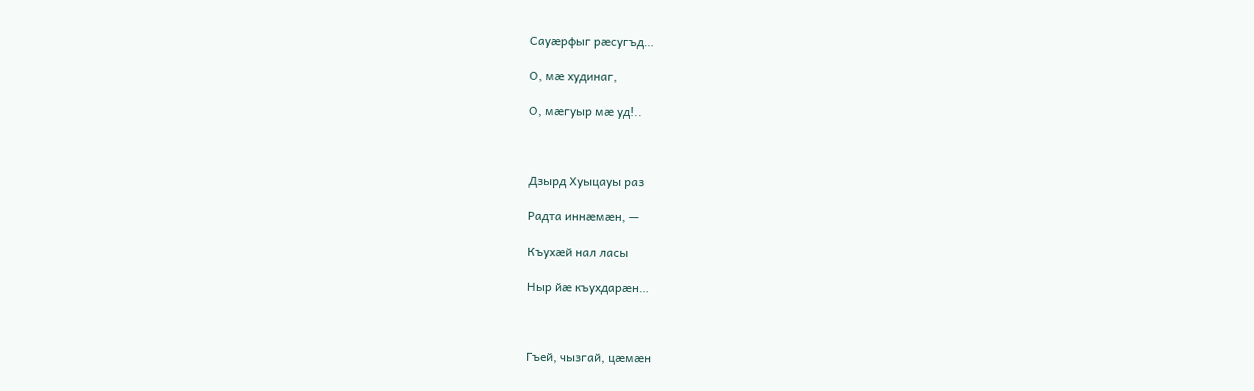Сауæрфыг рæсугъд…

О, мæ худинаг,

О, мæгуыр мæ уд!..



Дзырд Хуыцауы раз

Радта иннæмæн, —

Къухæй нал ласы

Ныр йæ къухдарæн…



Гъей, чызгай, цæмæн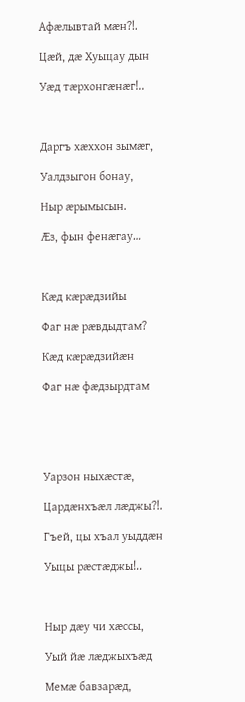Афæлывтай мæн?!.

Цæй, дæ Хуыцау дын

Уæд тæрхонгæнæг!..



Даргъ хæххон зымæг,

Уалдзыгон бонау,

Ныр æрымысын.

Æз, фын фенæгау…



Кæд кæрæдзийы

Фаг нæ рæвдыдтам?

Кæд кæрæдзийæн

Фаг нæ фæдзырдтам





Уарзон ныхæстæ,

Цардæнхъæл лæджы?!.

Гъей, цы хъал уыддæн

Уыцы рæстæджы!..



Ныр дæу чи хæссы,

Уый йæ лæджыхъæд

Мемæ бавзарæд,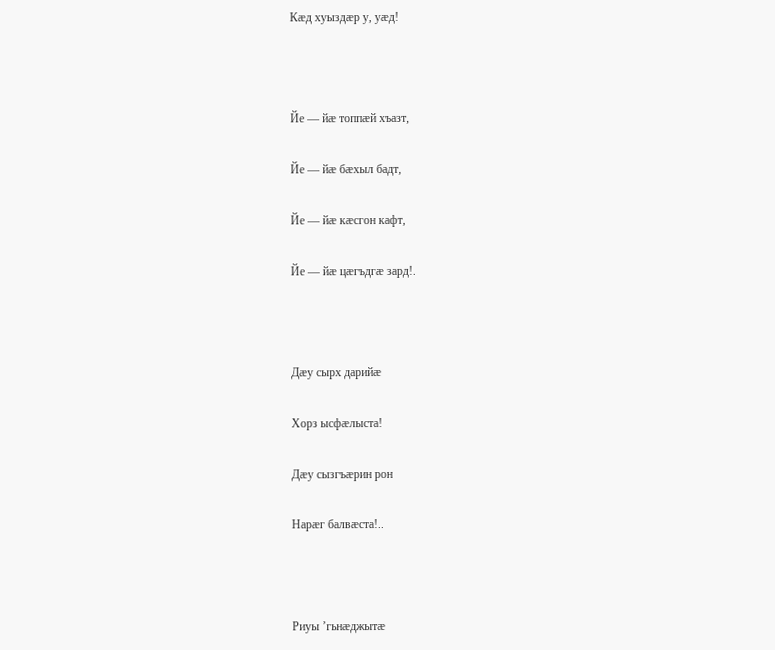Кæд хуыздæр у, уæд!



Йе — йæ топпæй хъазт,

Йе — йæ бæхыл бадт,

Йе — йæ кæсгон кафт,

Йе — йæ цæгъдгæ зард!.



Дæу сырх дарийæ

Хорз ысфæлыста!

Дæу сызгъæрин рон

Нарæг балвæста!..



Риуы ’гьнæджытæ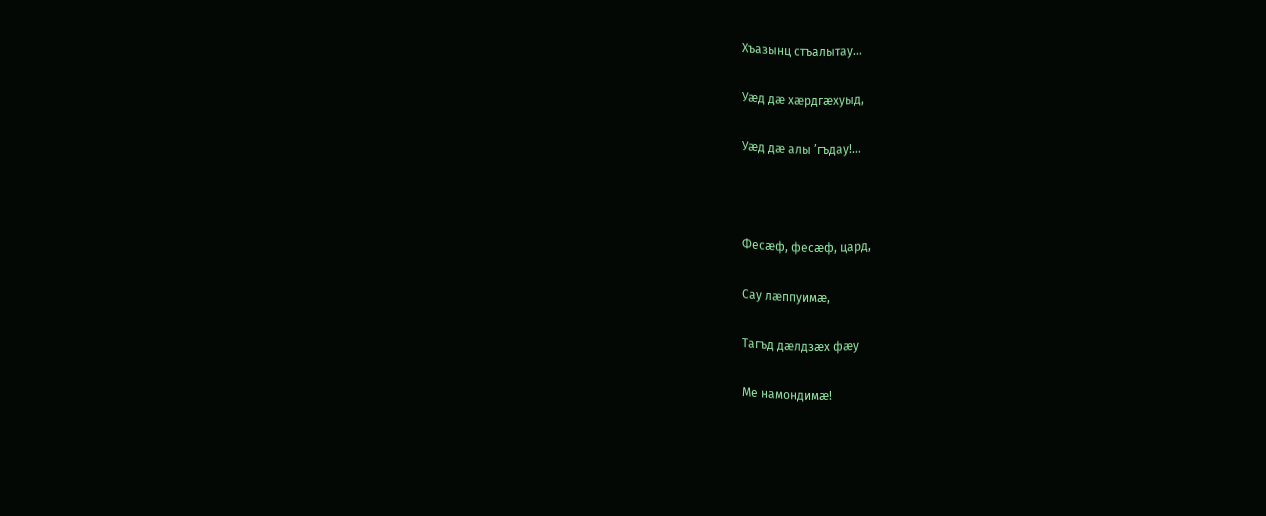Хъазынц стъалытау…

Уæд дæ хæрдгæхуыд,

Уӕд дæ алы ’гъдау!…



Фесæф, фесæф, цард,

Сау лæппуимæ,

Тагъд дæлдзæх фæу

Ме намондимæ!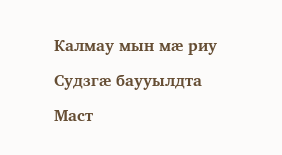Калмау мын мæ риу

Судзгæ баууылдта

Маст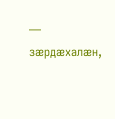— зæрдæхалæн,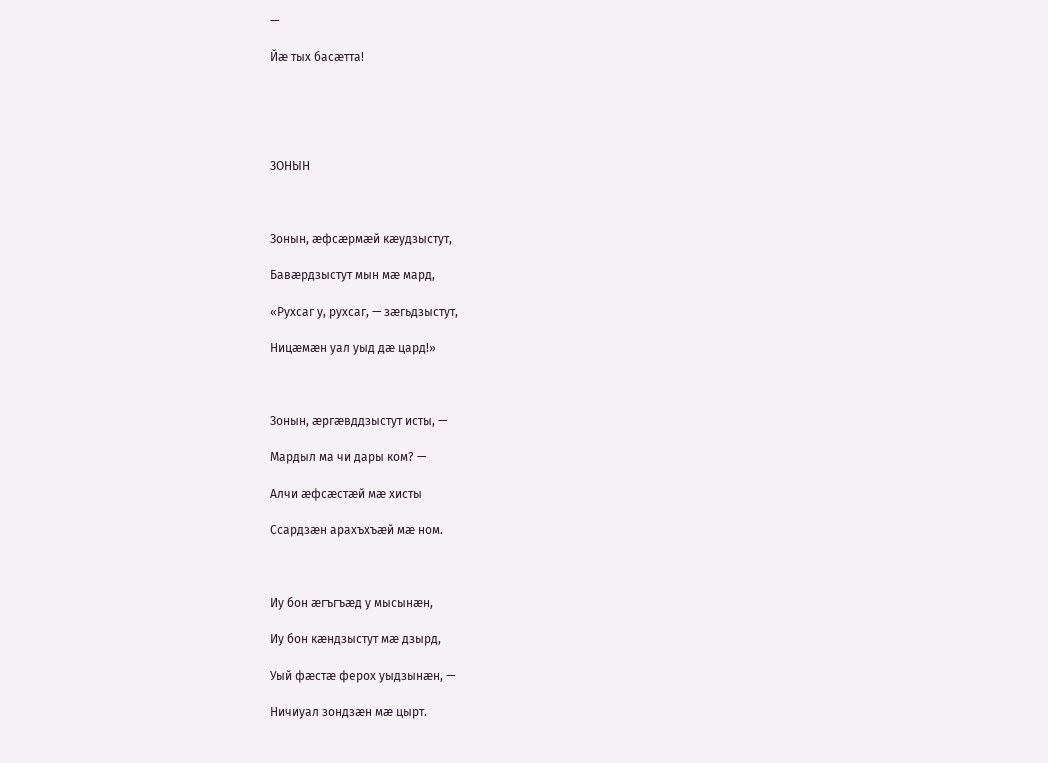—

Йæ тых басæтта!





ЗОНЫН



Зонын, æфсæрмæй кæудзыстут,

Бавæрдзыстут мын мæ мард,

«Рухсаг у, рухсаг, — зæгьдзыстут,

Ницæмæн уал уыд дæ цард!»



Зонын, æргæвддзыстут исты, —

Мардыл ма чи дары ком? —

Алчи æфсæстæй мæ хисты

Ссардзæн арахъхъæй мæ ном.



Иу бон æгъгъæд у мысынæн,

Иу бон кæндзыстут мæ дзырд,

Уый фæстæ ферох уыдзынæн, —

Ничиуал зондзæн мæ цырт.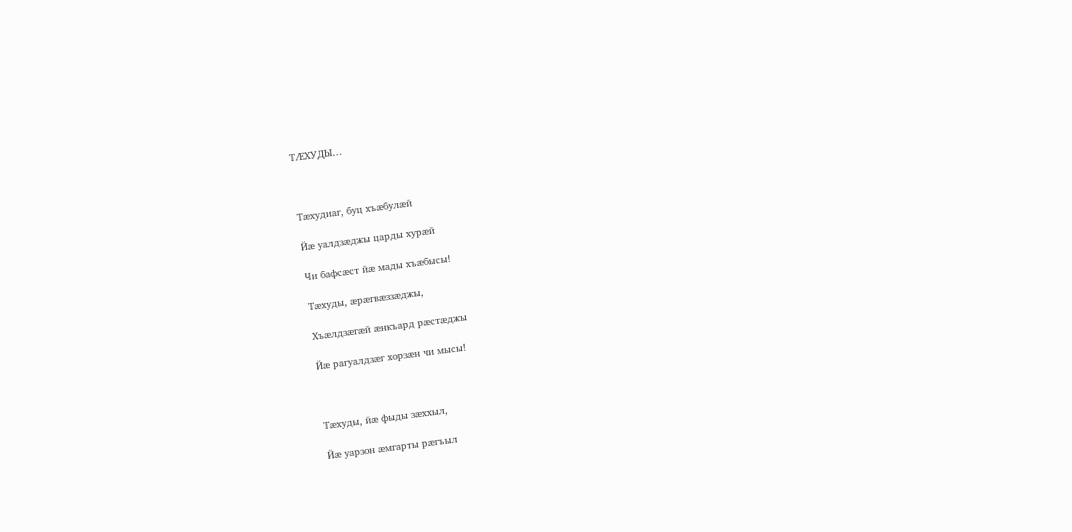ТÆХУДЫ…



Тæхудиаг, буц хъæбулæй

Йæ уалдзæджы царды хурæй

Чи бафсæст йæ мады хъæбысы!

Тæхуды, æрæгвæззæджы,

Хъæлдзæгæй æнкъард рæстæджы

Йæ рагуалдзæг хорзæн чи мысы!



Тæхуды, йæ фыды зæххыл,

Йæ уарзон æмгарты рæгъыл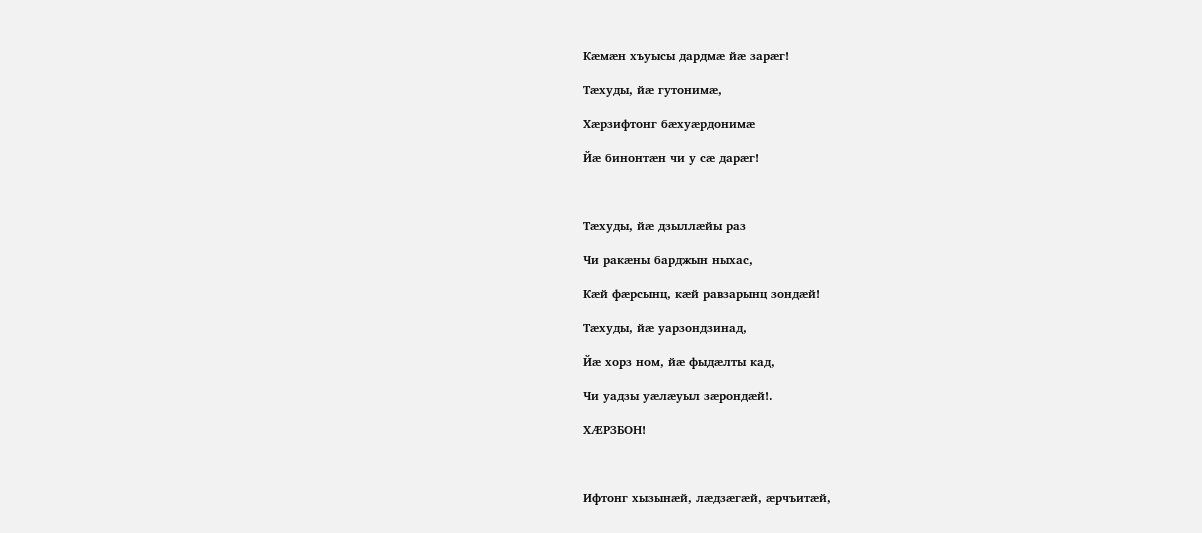Кæмæн хъуысы дардмæ йæ зарæг!

Тæхуды, йæ гутонимæ,

Хæрзифтонг бæхуæрдонимæ

Йæ бинонтæн чи у сæ дарæг!



Тæхуды, йæ дзыллæйы раз

Чи ракæны барджын ныхас,

Кæй фæрсынц, кæй равзарынц зондæй!

Тæхуды, йæ уарзондзинад,

Йæ хорз ном, йæ фыдæлты кад,

Чи уадзы уæлæуыл зæрондæй!.

ХÆРЗБОН!



Ифтонг хызынæй, лæдзæгæй, æрчъитæй,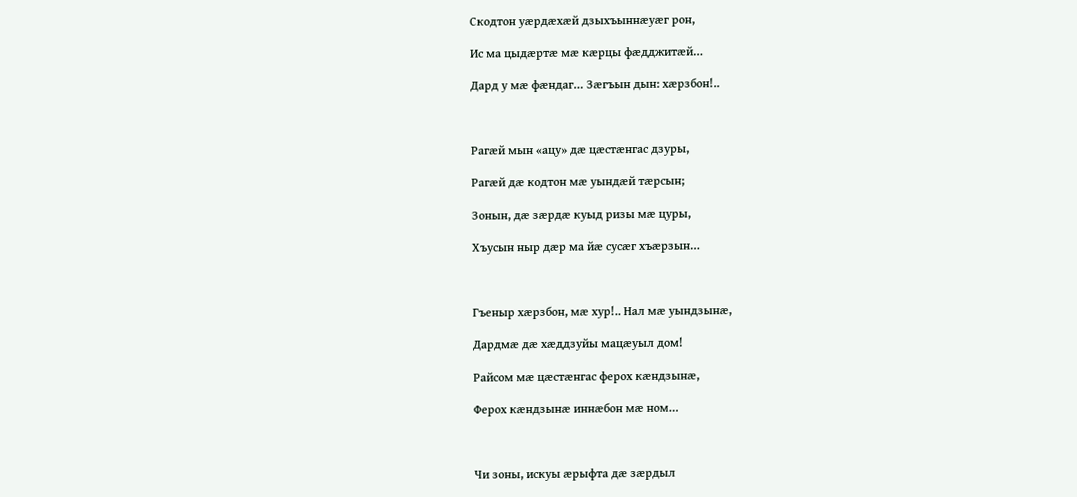Скодтон уæрдæхæй дзыхъыннæуæг рон,

Ис ма цыдæртæ мæ кæрцы фæдджитæй…

Дард у мæ фæндаг… Зæгъын дын: хæрзбон!..



Рагæй мын «ацу» дæ цæстæнгас дзуры,

Рагæй дæ кодтон мæ уындæй тæрсын;

Зонын, дæ зæрдæ куыд ризы мæ цуры,

Хъусын ныр дæр ма йæ сусæг хъæрзын…



Гъеныр хæрзбон, мæ хур!.. Нал мæ уындзынæ,

Дардмæ дæ хæддзуйы мацæуыл дом!

Райсом мæ цæстæнгас ферох кæндзынæ,

Ферох кæндзынæ иннæбон мæ ном…



Чи зоны, искуы æрыфта дæ зæрдыл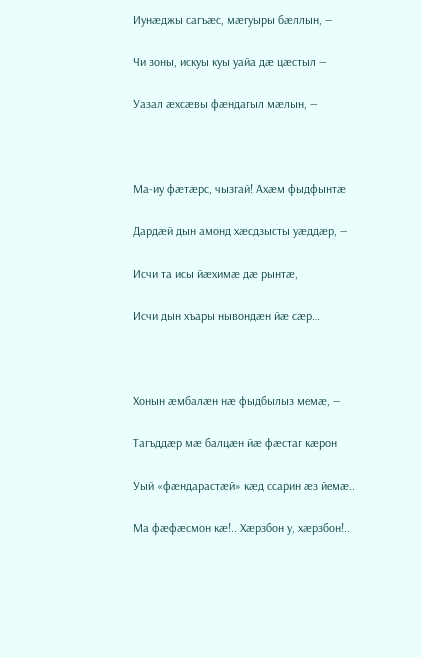Иунæджы сагъæс, мæгуыры бæллын, —

Чи зоны, искуы куы уайа дæ цæстыл —

Уазал æхсæвы фæндагыл мæлын, —



Ма-иу фæтæрс, чызгай! Ахæм фыдфынтæ

Дардæй дын амонд хæсдзысты уæддæр, —

Исчи та исы йæхимæ дæ рынтæ,

Исчи дын хъары нывондæн йæ сæр…



Хонын æмбалæн нæ фыдбылыз мемæ, —

Тагъддæр мæ балцæн йæ фæстаг кæрон

Уый «фæндарастæй» кæд ссарин æз йемæ..

Ма фæфæсмон кæ!.. Хæрзбон у, хæрзбон!..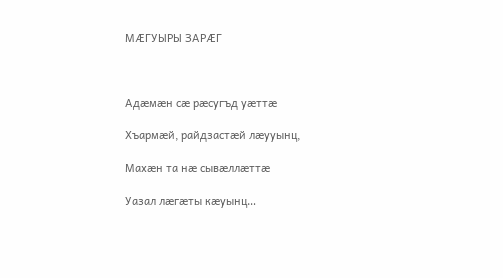МÆГУЫРЫ ЗАРÆГ



Адæмæн сæ рæсугъд уæттæ

Хъармæй, райдзастæй лæууынц,

Махæн та нæ сывæллæттæ

Уазал лæгæты кæуынц…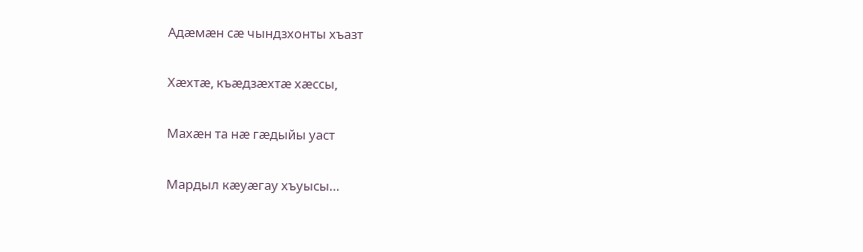Адæмæн сæ чындзхонты хъазт

Хæхтæ, къæдзæхтæ хæссы,

Махæн та нæ гæдыйы уаст

Мардыл кæуæгау хъуысы…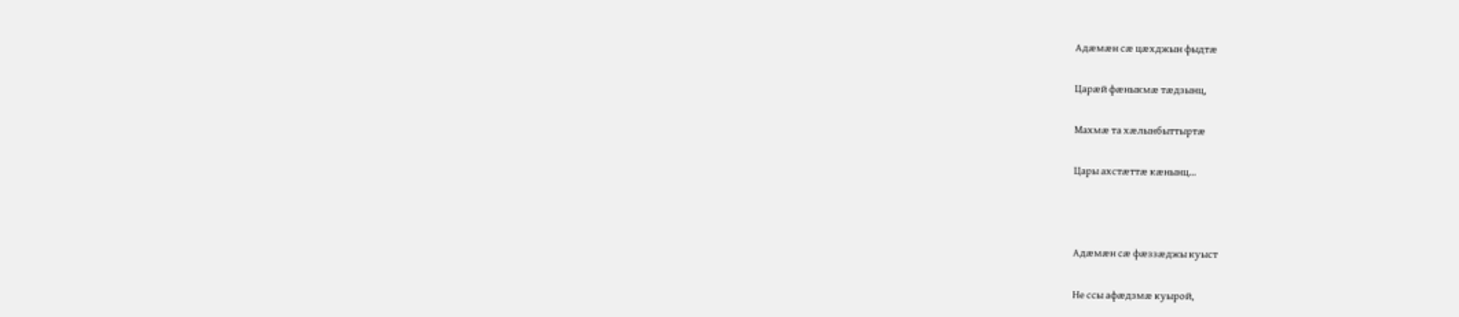Адæмæн сæ цæхджын фыдтæ

Царæй фæныкмæ тæдзынц,

Махмæ та хæлынбыттыртæ

Цары ахстæттæ кæнынц…



Адæмæн сæ фæззæджы куыст

Не ссы афæдзмæ куырой,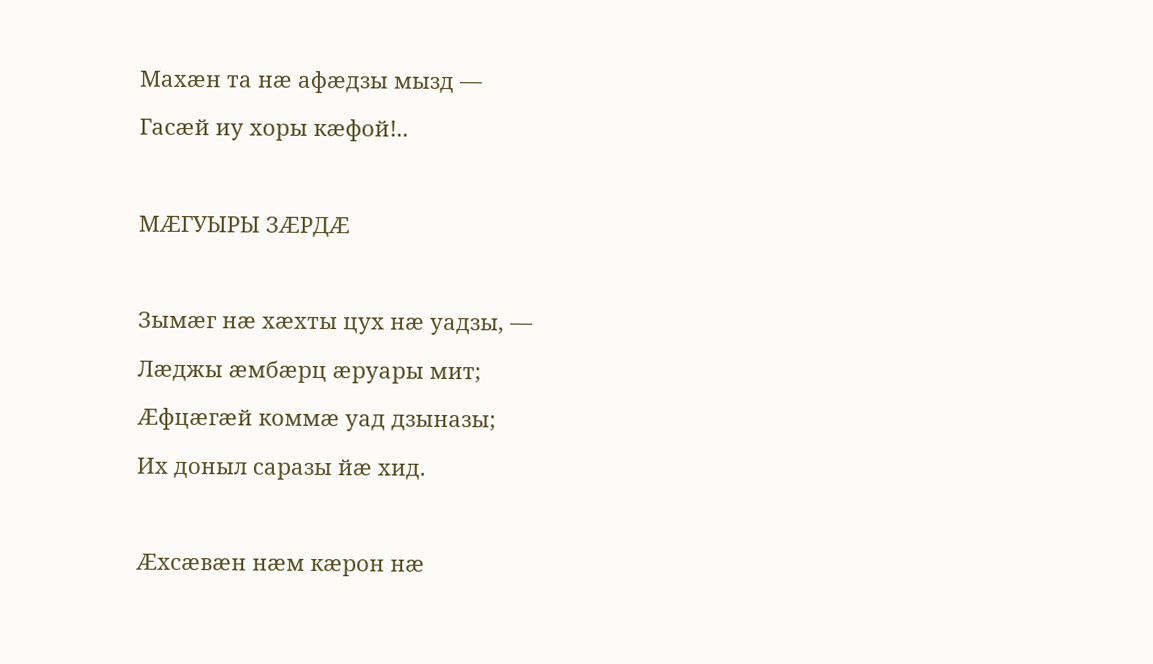Махæн та нæ афæдзы мызд —

Гасæй иу хоры кæфой!..



МÆГУЫРЫ ЗÆРДÆ



Зымæг нæ хæхты цух нæ уадзы, —

Лæджы æмбæрц æруары мит;

Æфцæгæй коммæ уад дзыназы;

Их доныл саразы йæ хид.



Æхсæвæн нæм кæрон нæ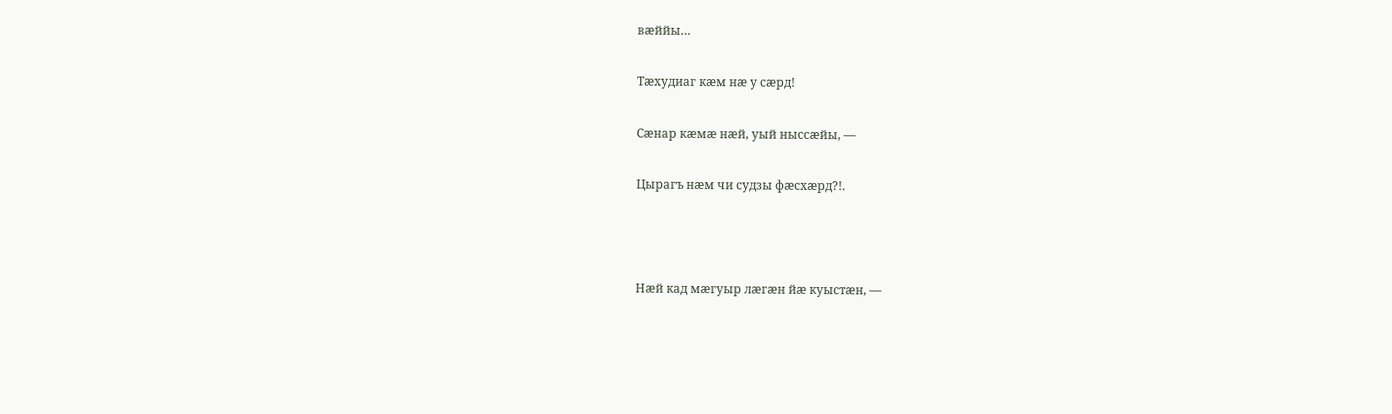вæййы…

Тæхудиаг кæм нæ у сæрд!

Сæнар кæмæ нæй, уый ныссæйы, —

Цырагъ нæм чи судзы фæсхæрд?!.



Нæй кад мæгуыр лæгæн йæ куыстæн, —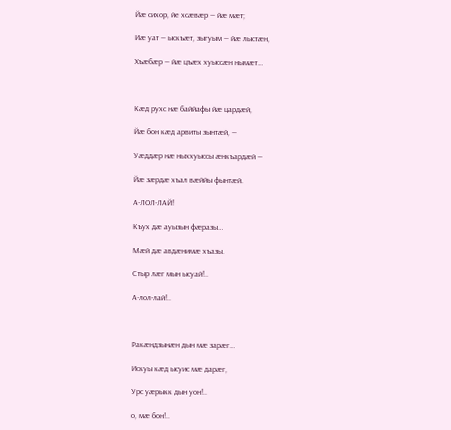Йæ сихор, йе хсæвæр — йæ мæт;

Иæ уат — ыскъæт, зыгуым — йæ лыстæн,

Хъæбæр — йæ цъæх хуыссæн нымæт…



Кæд рухс нæ баййафы йæ цардæй,

Йæ бон кæд арвиты зынтæй, —

Уæддæр нæ ныххуыссы æнкъардæй —

Йæ зæрдæ хъал вæййы фынтæй.

А-ЛОЛ-ЛАЙ!

Къух дæ ауызын фæразы…

Мæй дæ авдæнимæ хъазы.

Стыр лæг мын ысуай!..

А-лол-лай!..



Ракæндзынæн дын мæ зарæг…

Искуы кæд ысуис мæ дарæг,

Урс уæрыкк дын уон!..

о, мæ бон!..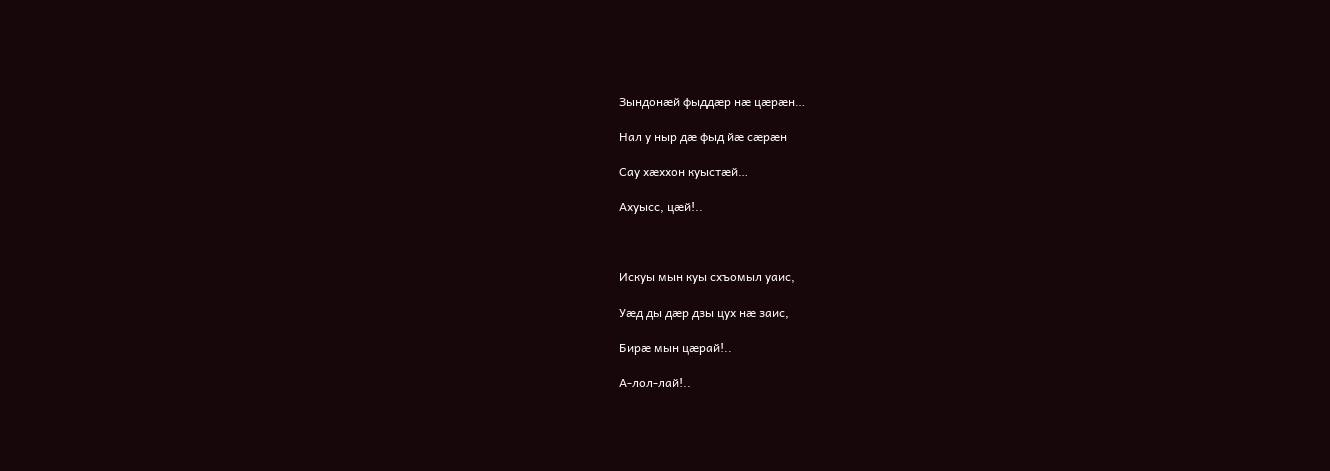Зындонæй фыддæр нæ цæрæн…

Нал у ныр дæ фыд йæ сæрæн

Сау хæххон куыстæй…

Ахуысс, цӕй!..



Искуы мын куы схъомыл уаис,

Уæд ды дæр дзы цух нæ заис,

Бирæ мын цæрай!..

А-лол-лай!..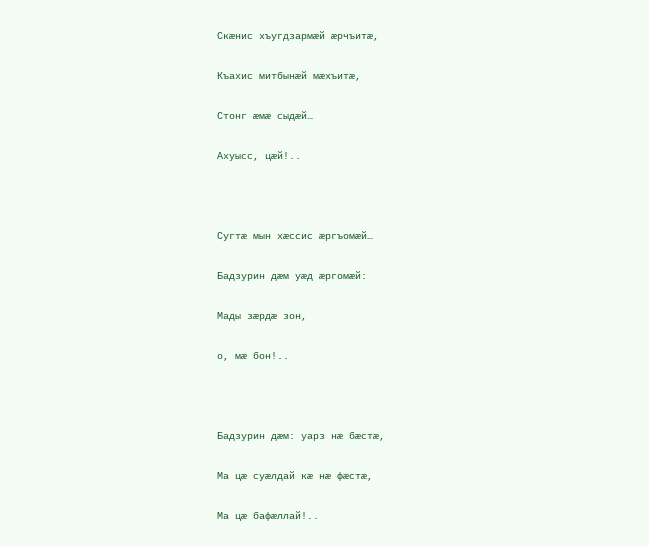Скæнис хъугдзармӕй æрчъитæ,

Къахис митбынæй мæхъитæ,

Стонг æмæ сыдæй…

Ахуысс, цæй!..



Сугтæ мын хæссис æргъомæй…

Бадзурин дæм уæд æргомæй:

Мады зæрдæ зон,

о, мӕ бон!..



Бадзурин дæм: уарз нæ бæстæ,

Ма цæ суæлдай кæ нæ фæстæ,

Ма цæ бафæллай!..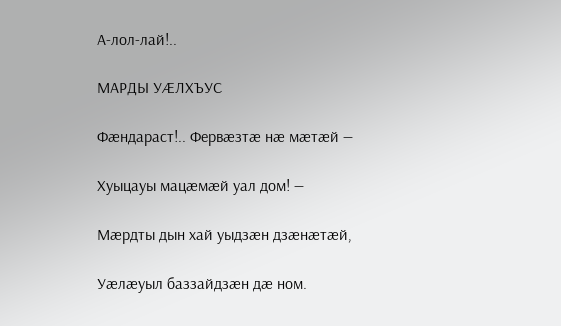А-лол-лай!..

МАРДЫ УÆЛХЪУС

Фæндараст!.. Фервæзтæ нæ мæтæй —

Хуыцауы мацæмæй уал дом! —

Мæрдты дын хай уыдзæн дзæнæтæй,

Уæлæуыл баззайдзæн дæ ном.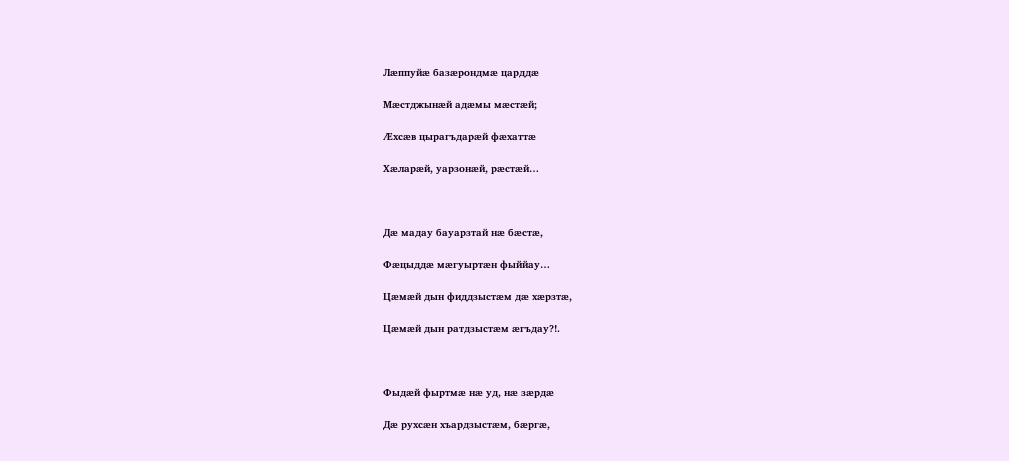Лæппуйæ базæрондмæ царддæ

Мæстджынæй адæмы мæстæй;

Æхсæв цырагъдарæй фæхаттæ

Хæларæй, уарзонæй, рæстæй…



Дæ мадау бауарзтай нæ бæстæ,

Фæцыддæ мæгуыртæн фыййау…

Цæмæй дын фиддзыстæм дæ хæрзтæ,

Цæмæй дын ратдзыстæм æгъдау?!.



Фыдæй фыртмæ нæ уд, нæ зæрдæ

Дæ рухсæн хъардзыстæм, бæргæ,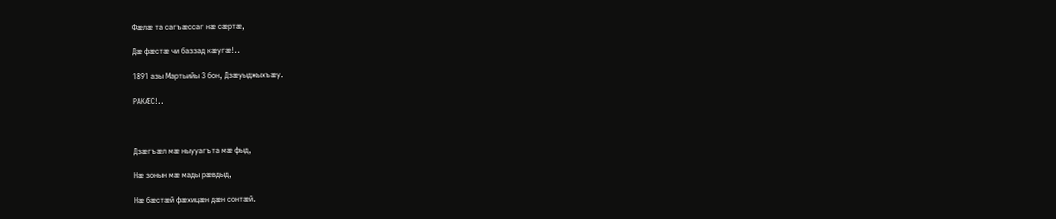Фæлæ та сагъæссаг нæ сæртæ,

Дæ фæстæ чи баззад кæугæ!..

1891 азы Мартьийы 3 бон, Дзæуыджыхъæу.

РАКÆС!..



Дзæгъæл мæ ныууагъта мæ фыд,

Нæ зонын мæ мады рæвдыд,

Нæ бæстæй фæхицæн дæн сонтæй.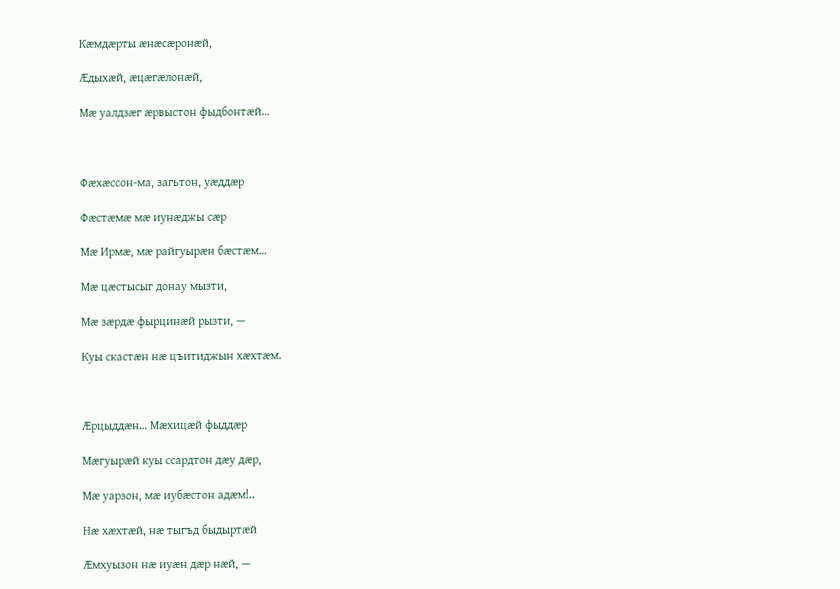Кæмдæрты æнæсæронæй,

Æдыхæй, æцæгæлонæй,

Мæ уалдзæг æрвыстон фыдбонтæй…



Фæхæссон-ма, загьтон, уæддæр

Фæстæмæ мæ иунæджы сæр

Мæ Ирмæ, мæ райгуырæн бæстæм…

Мæ цæстысыг донау мызти,

Мæ зæрдæ фырцинæй рызти, —

Куы скастæн нæ цъитиджын хæхтæм.



Æрцыддæн… Мæхицæй фыддæр

Мæгуырæй куы ссардтон дæу дæр,

Мæ уарзон, мæ иубæстон адæм!..

Нæ хæхтæй, нæ тыгъд быдыртæй

Æмхуызон нæ иуæн дæр нæй, —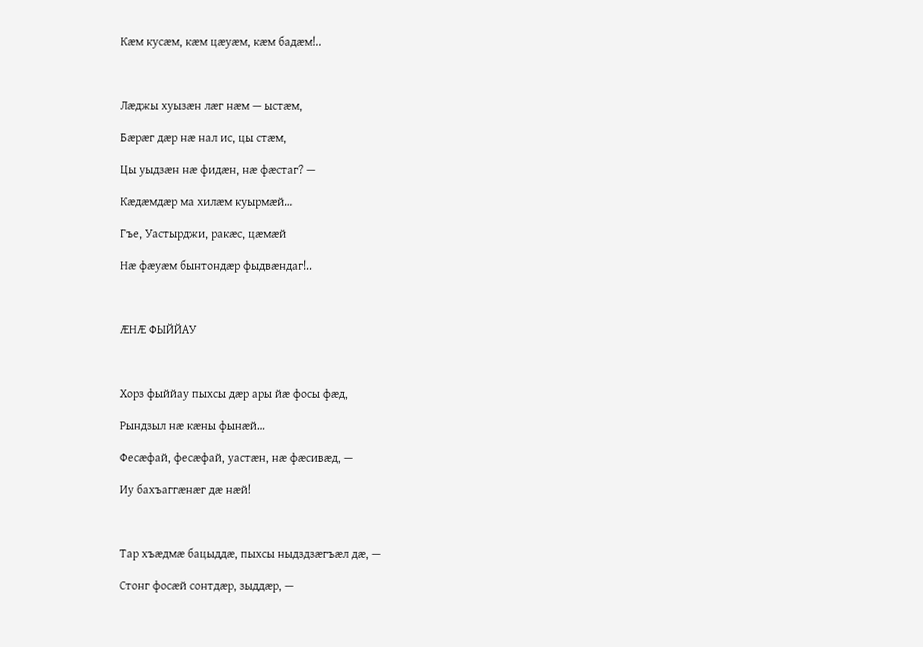Кæм кусæм, кæм цæуæм, кæм бадæм!..



Лæджы хуызæн лæг нæм — ыстæм,

Бæрæг дæр нæ нал ис, цы стæм,

Цы уыдзæн нæ фидæн, нæ фæстаг? —

Кæдæмдæр ма хилæм куырмæй…

Гъе, Уастырджи, ракæс, цæмæй

Нæ фæуæм бынтондæр фыдвæндаг!..



ÆНÆ ФЫЙЙАУ



Хорз фыййау пыхсы дæр ары йæ фосы фæд,

Рындзыл нæ кæны фынæй…

Фесæфай, фесæфай, уастæн, нæ фæсивæд, —

Иу бахъаггæнæг дæ нæй!



Тар хъæдмæ бацыддæ, пыхсы ныдздзæгъæл дæ, —

Стонг фосæй сонтдæр, зыддæр, —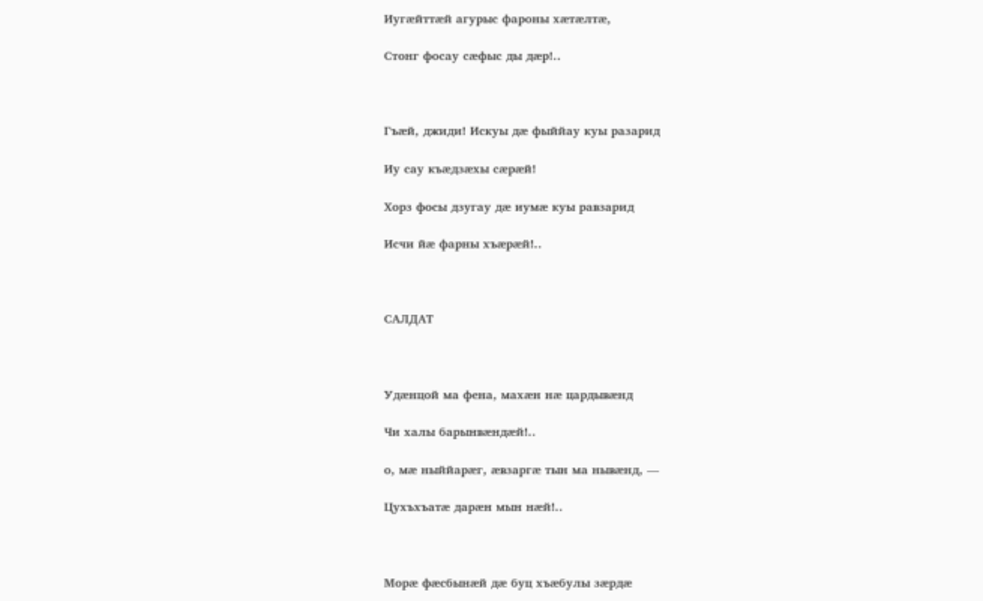Иугæйттæй агурыс фароны хæтæлтæ,

Стонг фосау сæфыс ды дæр!..



Гъæй, джиди! Искуы дæ фыййау куы разарид

Иу сау къæдзæхы сæрæй!

Хорз фосы дзугау дæ иумæ куы равзарид

Исчи йæ фарны хъæрæй!..



САЛДАТ



Удæнцой ма фена, махæн нæ цардывæнд

Чи халы барынвæндæй!..

о, мæ ныййарæг, æвзаргæ тын ма нывæнд, —

Цухъхъатæ дарæн мын нæй!..



Морæ фæсбынæй дæ буц хъæбулы зæрдæ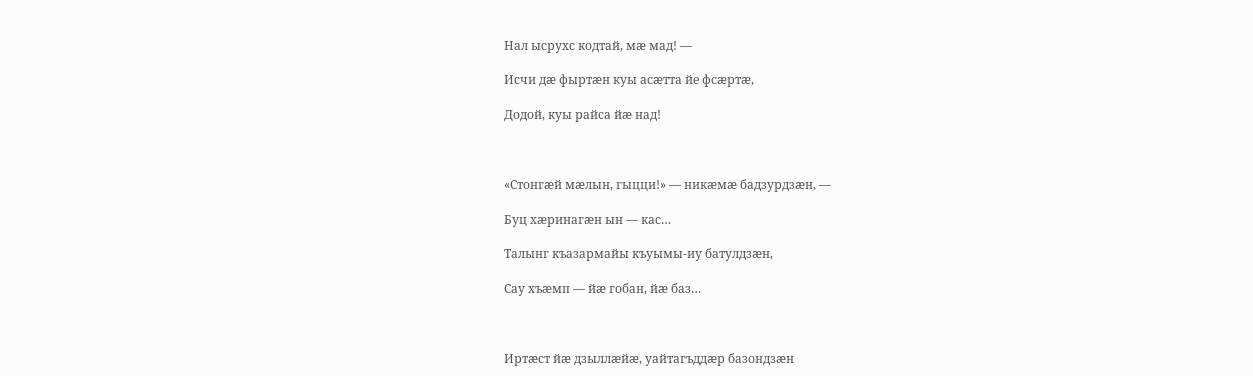Нал ысрухс кодтай, мæ мад! —

Исчи дæ фыртæн куы асæтта йе фсæртæ,

Додой, куы райса йæ над!



«Стонгӕй мæлын, гыцци!» — никæмæ бадзурдзæн, —

Буц хæринагæн ын — кас…

Талынг къазармайы къуымы-иу батулдзæн,

Сау хъæмп — йæ гобан, йæ баз…



Иртæст йæ дзыллæйæ, уайтагъддæр базондзæн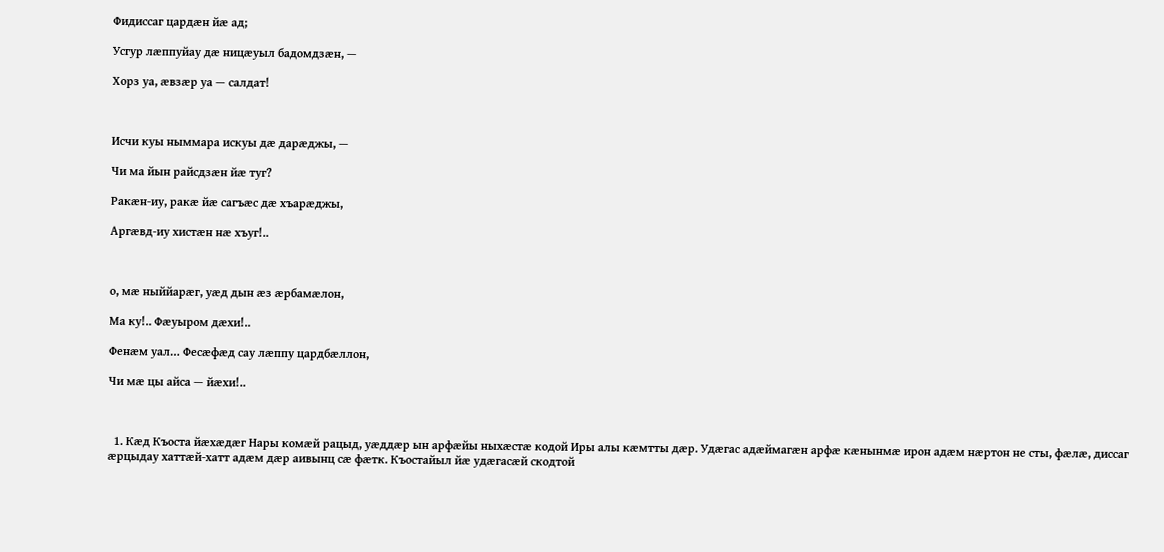Фидиссаг цардæн йæ ад;

Усгур лæппуйау дæ ницæуыл бадомдзæн, —

Хорз уа, æвзæр уа — салдат!



Исчи куы ныммара искуы дæ дарæджы, —

Чи ма йын райсдзæн йæ туг?

Ракæн-иу, ракæ йæ сагъæс дæ хъарæджы,

Аргæвд-иу хистæн нæ хъуг!..



о, мæ ныййарæг, уæд дын æз æрбамæлон,

Ма ку!.. Фæуыром дæхи!..

Фенæм уал… Фесæфæд сау лæппу цардбæллон,

Чи мæ цы айса — йæхи!..



  1. Кӕд Къоста йӕхӕдӕг Нары комӕй рацыд, уӕддӕр ын арфӕйы ныхӕстӕ кодой Иры алы кӕмтты дӕр. Удӕгас адӕймагӕн арфӕ кӕнынмӕ ирон адӕм нӕртон не сты, фӕлӕ, диссаг ӕрцыдау хаттӕй-хатт адӕм дӕр аивынц сӕ фӕтк. Къостайыл йӕ удӕгасӕй скодтой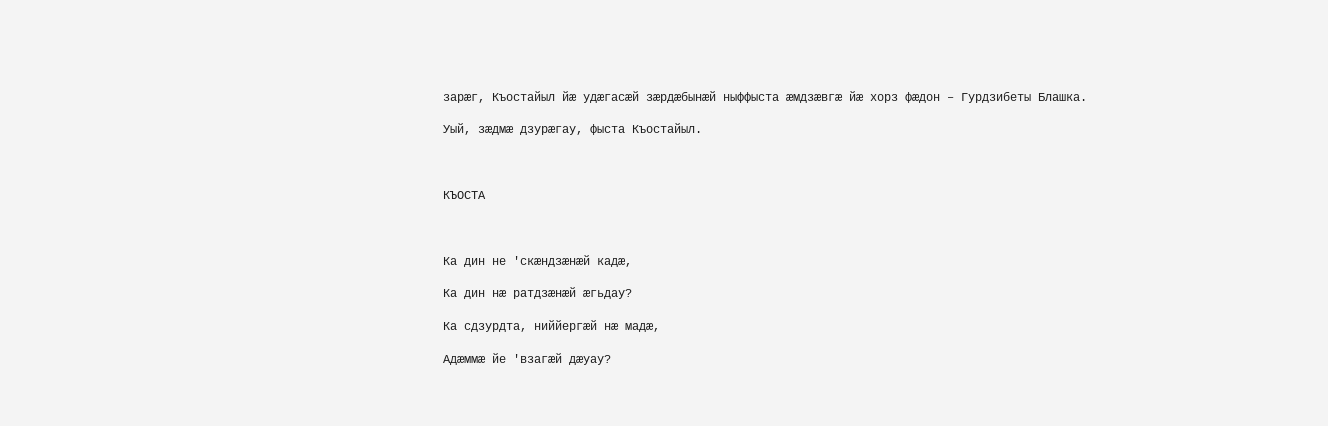зарӕг, Къостайыл йӕ удӕгасӕй зӕрдӕбынӕй ныффыста ӕмдзӕвгӕ йӕ хорз фӕдон – Гурдзибеты Блашка.

Уый, зӕдмӕ дзурӕгау, фыста Къостайыл.



КЪОСТА



Ка дин не 'скæндзæнæй кадæ,

Ка дин нæ ратдзæнæй æгьдау?

Ка сдзурдта, ниййергæй нæ мадæ,

Адæммæ йе 'взагæй дӕуау?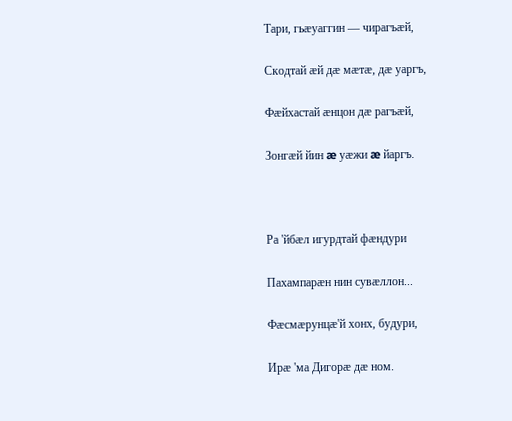Тари, гьæуаггин — чирагъæй,

Скодтай æй дæ мæтæ, дæ уаргъ,

Фæйхастай æнцон дæ рагъæй,

Зонгæй йин æ уæжи æ йаргъ.



Ра 'йбæл игурдтай фæндури

Пахампарæн нин сувæллон...

Фæсмæрунцæ'й хонх, будури,

Ирæ 'ма Дигорæ дæ ном.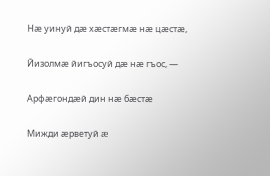Нæ уинуй дæ хæстæгмæ нæ цæстæ,

Йизолмæ йигъосуй дæ нæ гъос, —

Арфæгондæй дин нæ бæстæ

Мижди æрветуй æ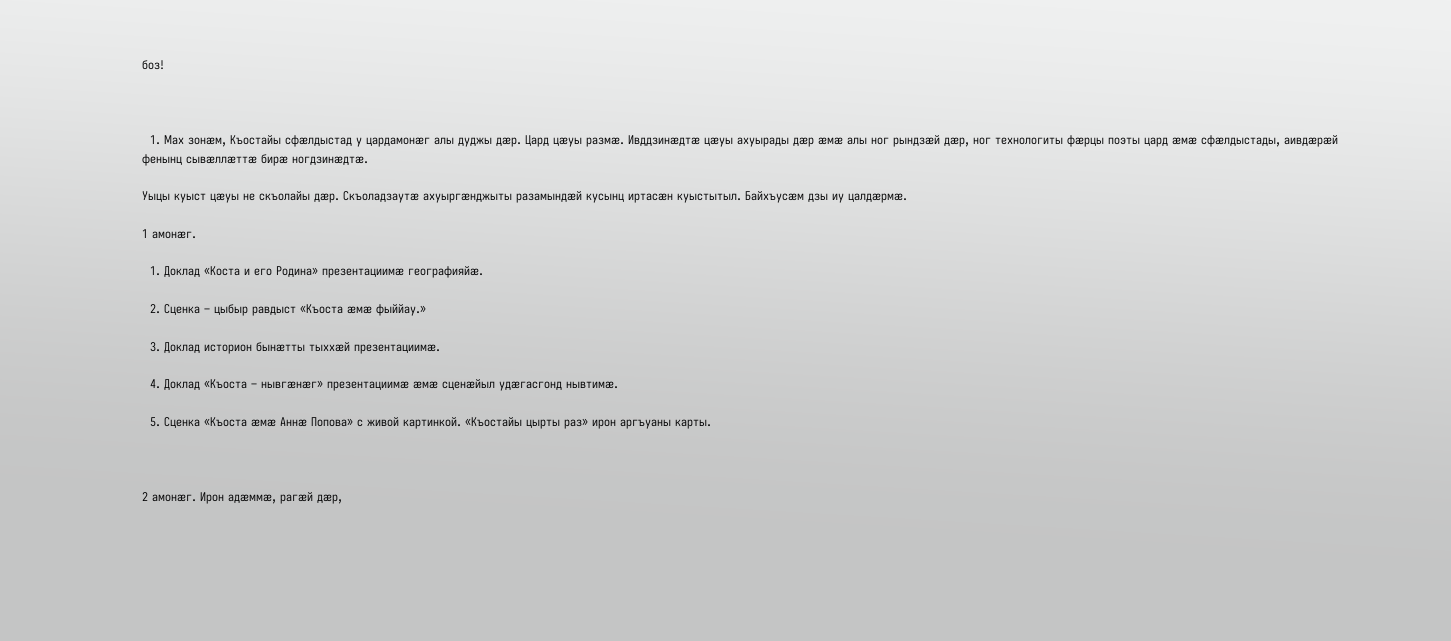боз!



  1. Мах зонӕм, Къостайы сфӕлдыстад у цардамонӕг алы дуджы дӕр. Цард цӕуы размӕ. Ивддзинӕдтӕ цӕуы ахуырады дӕр ӕмӕ алы ног рындзӕй дӕр, ног технологиты фӕрцы поэты цард ӕмӕ сфӕлдыстады, аивдӕрӕй фенынц сывӕллӕттӕ бирӕ ногдзинӕдтӕ.

Уыцы куыст цӕуы не скъолайы дӕр. Скъоладзаутӕ ахуыргӕнджыты разамындӕй кусынц иртасӕн куыстытыл. Байхъусӕм дзы иу цалдӕрмӕ.

1 амонӕг.

  1. Доклад «Коста и его Родина» презентациимӕ географияйӕ.

  2. Сценка – цыбыр равдыст «Къоста ӕмӕ фыййау.»

  3. Доклад историон бынӕтты тыххӕй презентациимӕ.

  4. Доклад «Къоста – нывгӕнӕг» презентациимӕ ӕмӕ сценӕйыл удӕгасгонд нывтимӕ.

  5. Сценка «Къоста ӕмӕ Аннӕ Попова» с живой картинкой. «Къостайы цырты раз» ирон аргъуаны карты.



2 амонӕг. Ирон адӕммӕ, рагӕй дӕр,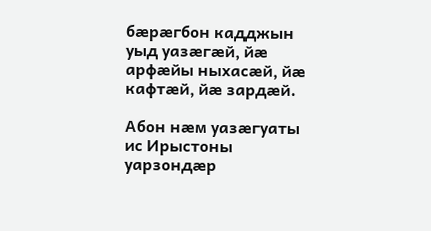бӕрӕгбон кадджын уыд уазӕгӕй, йӕ арфӕйы ныхасӕй, йӕ кафтӕй, йӕ зардӕй.

Абон нӕм уазӕгуаты ис Ирыстоны уарзондӕр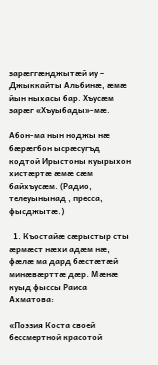зарӕггӕнджытӕй иу – Джыккайты Альбинӕ, ӕмӕ йын ныхасы бар. Хъусӕм зарӕг «Хъуыбады»-мӕ.

Абон-ма нын ноджы нӕ бӕрӕгбон ысрӕсугъд кодтой Ирыстоны куырыхон хистӕртӕ ӕмӕ сӕм байхъусӕм. (Радио, телеуынынад , пресса, фысджытӕ.)

  1. Къостайӕ сӕрыстыр сты ӕрмӕст нӕхи адӕм нӕ, фӕлӕ ма дард бӕстӕтӕй минӕвӕрттӕ дӕр. Мӕнӕ куыд фыссы Раиса Ахматова:

«Поэзия Коста своей бессмертной красотой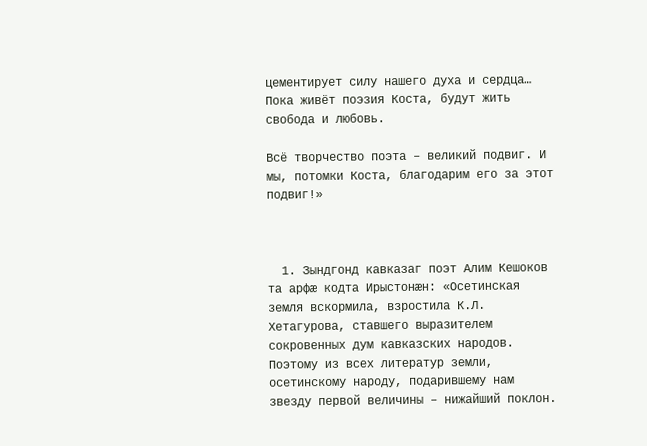цементирует силу нашего духа и сердца… Пока живёт поэзия Коста, будут жить свобода и любовь.

Всё творчество поэта – великий подвиг. И мы, потомки Коста, благодарим его за этот подвиг!»



  1. Зындгонд кавказаг поэт Алим Кешоков та арфӕ кодта Ирыстонӕн: «Осетинская земля вскормила, взростила К.Л. Хетагурова, ставшего выразителем сокровенных дум кавказских народов. Поэтому из всех литератур земли, осетинскому народу, подарившему нам звезду первой величины – нижайший поклон.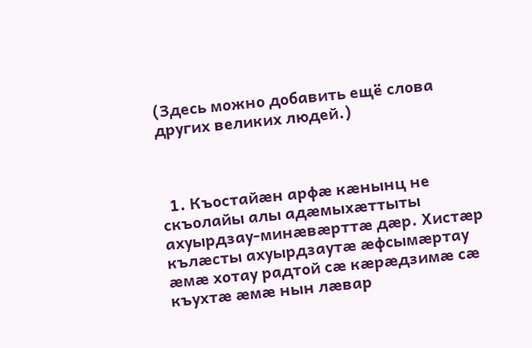(Здесь можно добавить ещё слова других великих людей.)



  1. Къостайӕн арфӕ кӕнынц не скъолайы алы адӕмыхӕттыты ахуырдзау-минӕвӕрттӕ дӕр. Хистӕр кълӕсты ахуырдзаутӕ ӕфсымӕртау ӕмӕ хотау радтой сӕ кӕрӕдзимӕ сӕ къухтӕ ӕмӕ нын лӕвар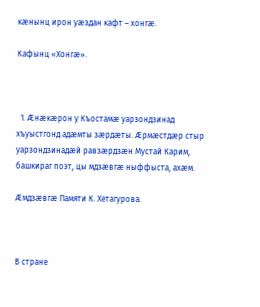кӕнынц ирон уӕздан кафт – хонгӕ.

Кафынц «Хонгӕ».



  1. Ӕнӕкӕрон у Къостамӕ уарзондзинад хъуыстгонд адӕмты зӕрдӕты. Ӕрмӕстдӕр стыр уарзондзинадӕй равзӕрдзӕн Мустай Карим, башкираг поэт, цы мдзӕвгӕ ныффыста, ахӕм.

Ӕмдзӕвгӕ Памяти К. Хетагурова.



В стране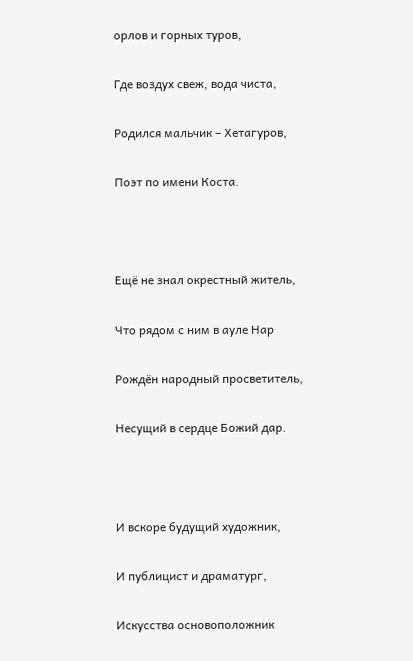орлов и горных туров,

Где воздух свеж, вода чиста,

Родился мальчик – Хетагуров,

Поэт по имени Коста.



Ещё не знал окрестный житель,

Что рядом с ним в ауле Нар

Рождён народный просветитель,

Несущий в сердце Божий дар.



И вскоре будущий художник,

И публицист и драматург,

Искусства основоположник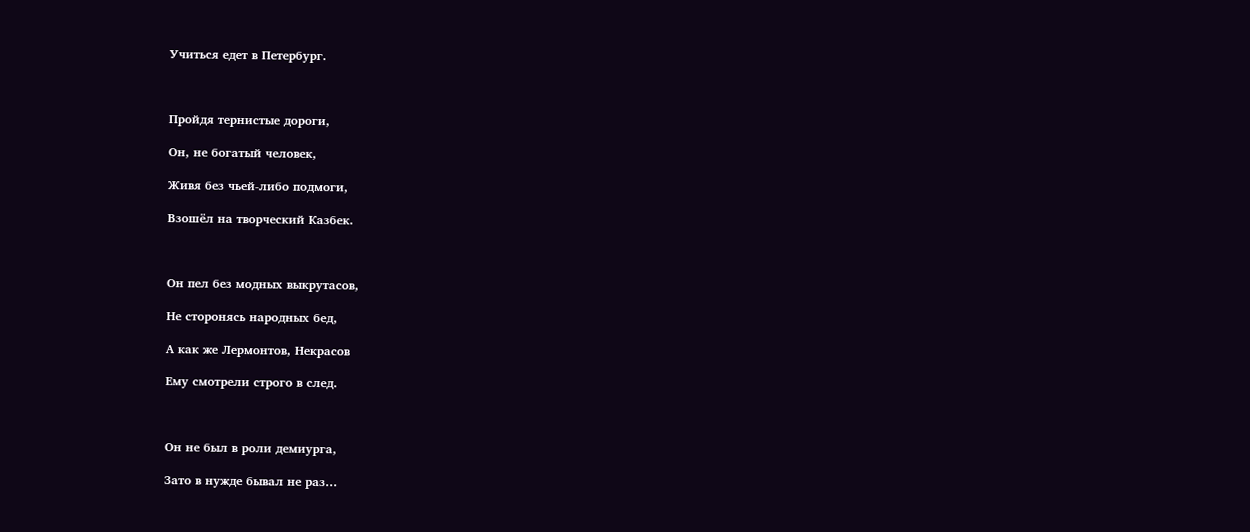Учиться едет в Петербург.



Пройдя тернистые дороги,

Он, не богатый человек,

Живя без чьей-либо подмоги,

Взошёл на творческий Казбек.



Он пел без модных выкрутасов,

Не сторонясь народных бед,

А как же Лермонтов, Некрасов

Ему смотрели строго в след.



Он не был в роли демиурга,

Зато в нужде бывал не раз…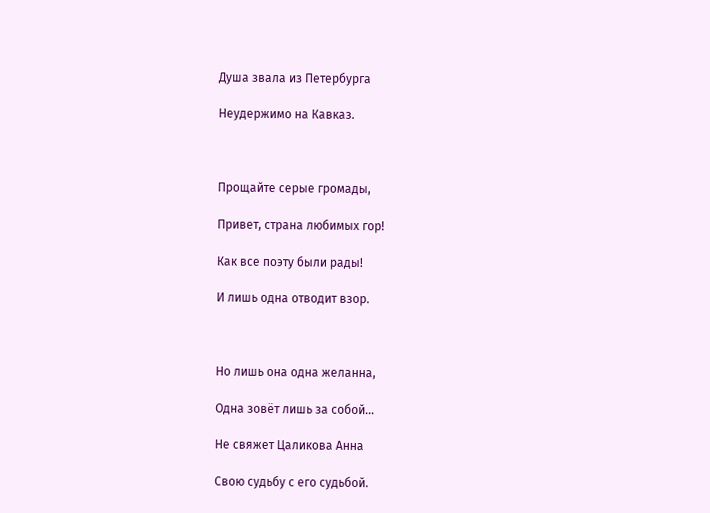Душа звала из Петербурга

Неудержимо на Кавказ.



Прощайте серые громады,

Привет, страна любимых гор!

Как все поэту были рады!

И лишь одна отводит взор.



Но лишь она одна желанна,

Одна зовёт лишь за собой…

Не свяжет Цаликова Анна

Свою судьбу с его судьбой.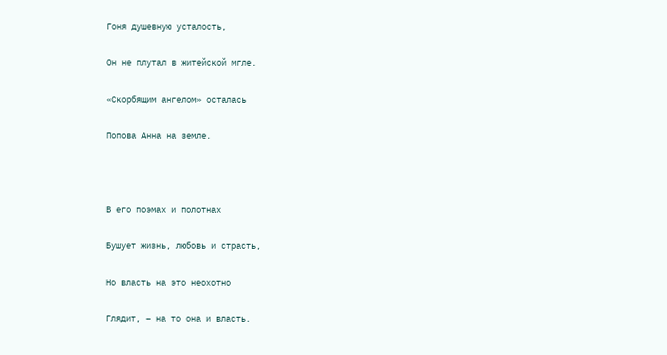Гоня душевную усталость,

Он не плутал в житейской мгле.

«Скорбящим ангелом» осталась

Попова Анна на земле.



В его поэмах и полотнах

Бушует жизнь, любовь и страсть,

Но власть на это неохотно

Глядит, – на то она и власть.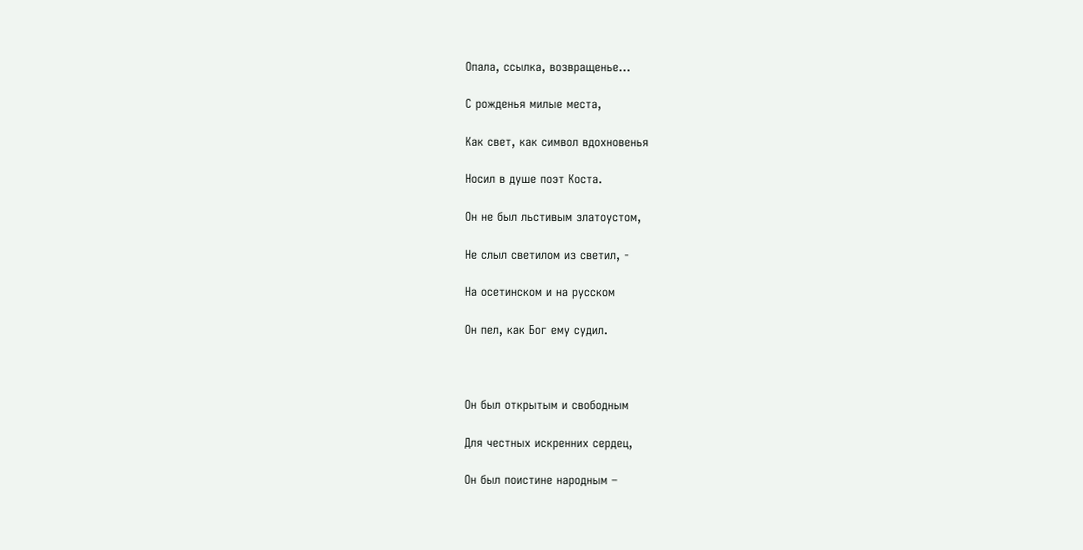Опала, ссылка, возвращенье…

С рожденья милые места,

Как свет, как символ вдохновенья

Носил в душе поэт Коста.

Он не был льстивым златоустом,

Не слыл светилом из светил, -

На осетинском и на русском

Он пел, как Бог ему судил.



Он был открытым и свободным

Для честных искренних сердец,

Он был поистине народным –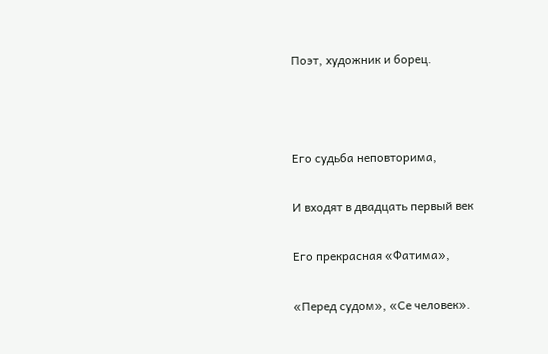Поэт, художник и борец.



Его судьба неповторима,

И входят в двадцать первый век

Его прекрасная «Фатима»,

«Перед судом», «Се человек».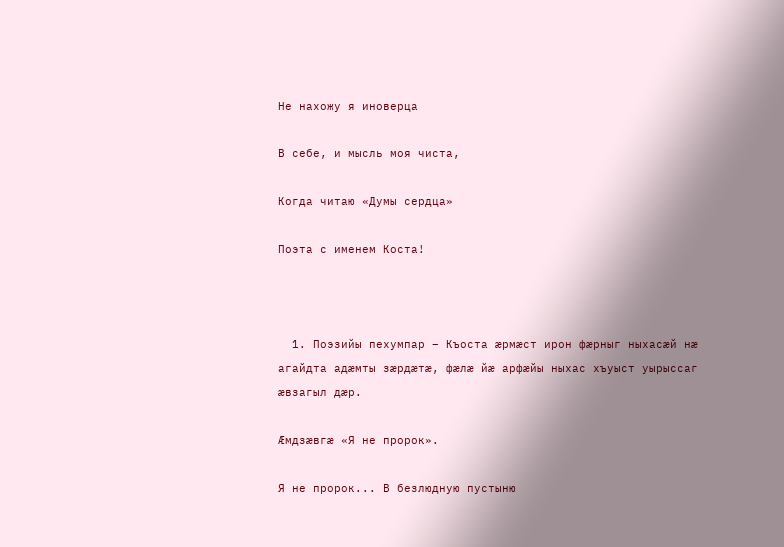Не нахожу я иноверца

В себе, и мысль моя чиста,

Когда читаю «Думы сердца»

Поэта с именем Коста!



  1. Поэзийы пехумпар – Къоста ӕрмӕст ирон фӕрныг ныхасӕй нӕ агайдта адӕмты зӕрдӕтӕ, фӕлӕ йӕ арфӕйы ныхас хъуыст уырыссаг ӕвзагыл дӕр.

Ӕмдзӕвгӕ «Я не пророк».

Я не пророк... В безлюдную пустыню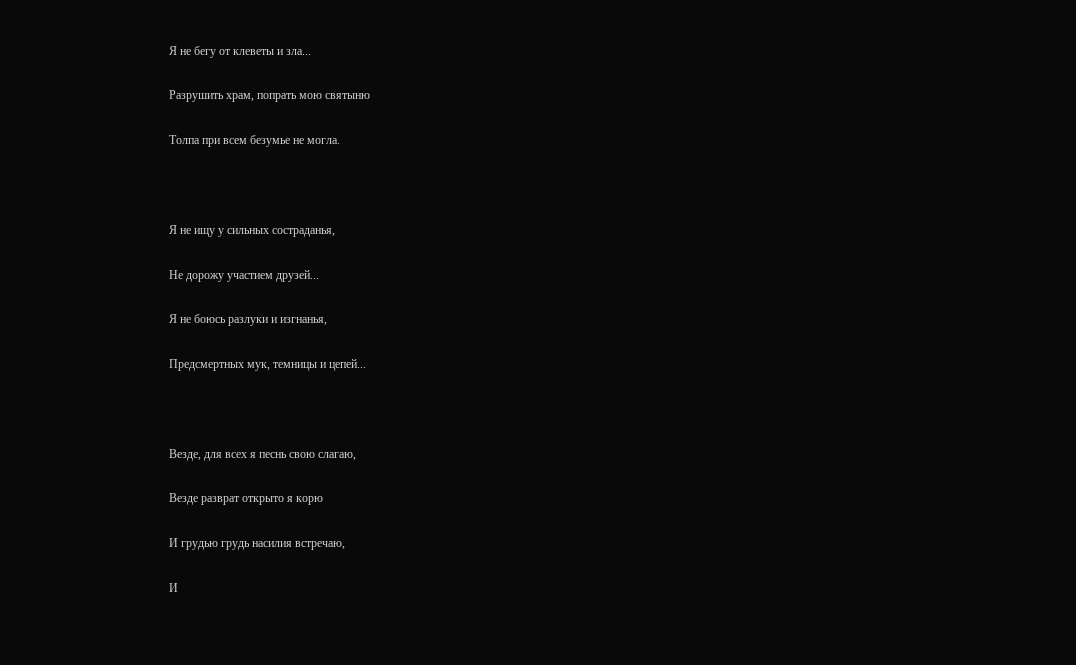Я не бегу от клеветы и зла...

Разрушить храм, попрать мою святыню

Толпа при всем безумье не могла.



Я не ищу у сильных состраданья,

Не дорожу участием друзей...

Я не боюсь разлуки и изгнанья,

Предсмертных мук, темницы и цепей...



Везде, для всех я песнь свою слагаю,

Везде разврат открыто я корю

И грудью грудь насилия встречаю,

И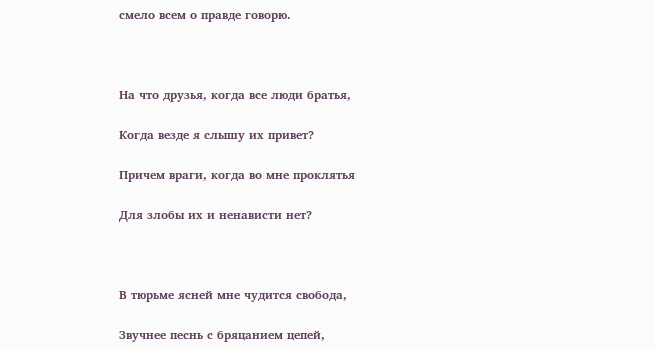смело всем о правде говорю.



На что друзья, когда все люди братья,

Когда везде я слышу их привет?

Причем враги, когда во мне проклятья

Для злобы их и ненависти нет?



В тюрьме ясней мне чудится свобода,

Звучнее песнь с бряцанием цепей,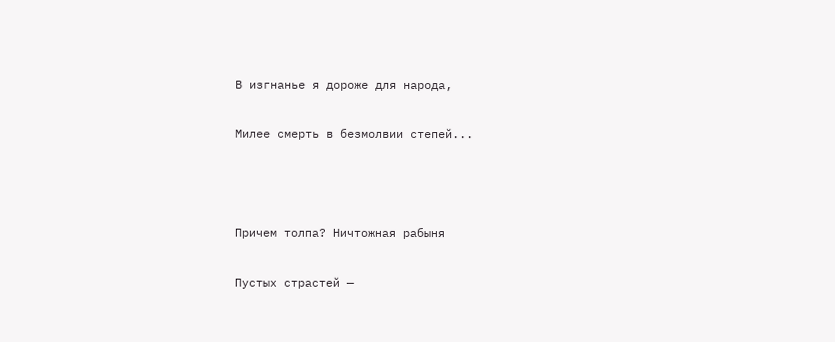В изгнанье я дороже для народа,

Милее смерть в безмолвии степей...



Причем толпа? Ничтожная рабыня

Пустых страстей —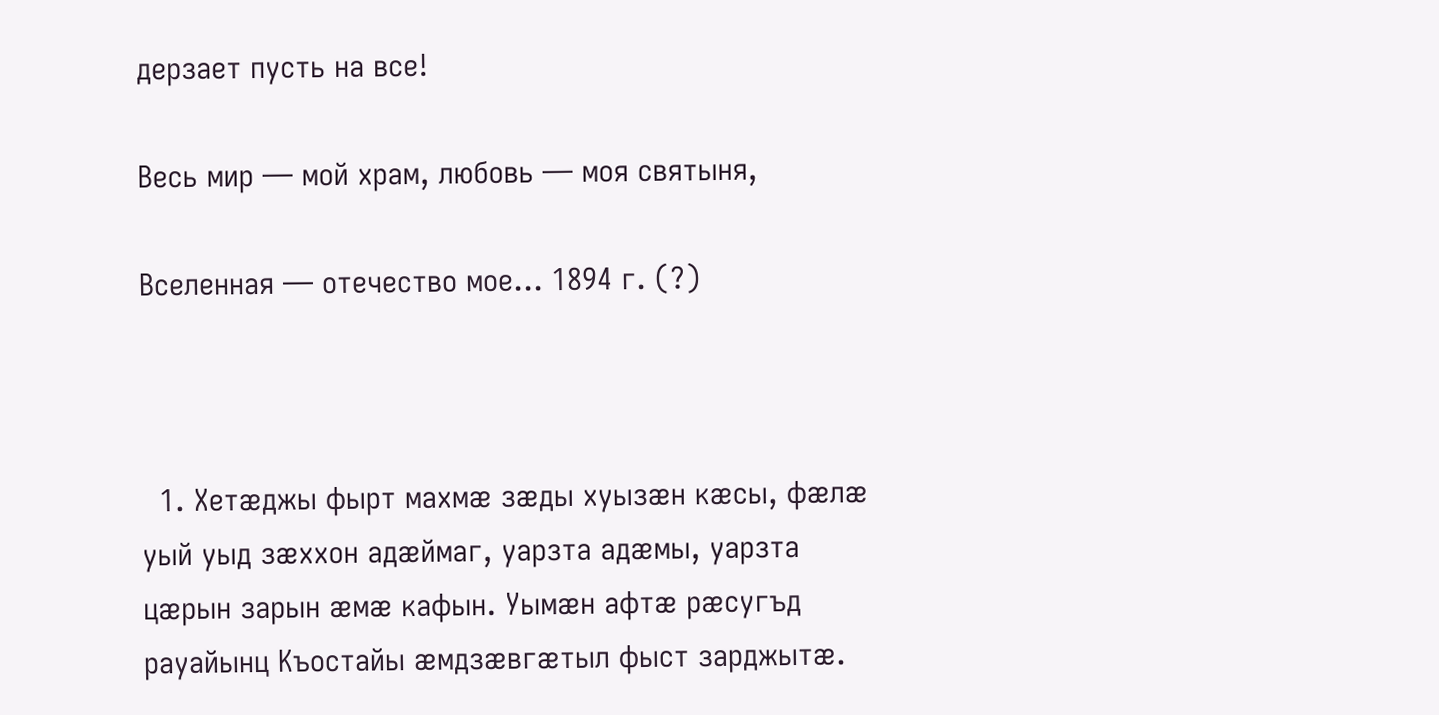дерзает пусть на все!

Весь мир — мой храм, любовь — моя святыня,

Вселенная — отечество мое... 1894 г. (?)



  1. Хетӕджы фырт махмӕ зӕды хуызӕн кӕсы, фӕлӕ уый уыд зӕххон адӕймаг, уарзта адӕмы, уарзта цӕрын зарын ӕмӕ кафын. Уымӕн афтӕ рӕсугъд рауайынц Къостайы ӕмдзӕвгӕтыл фыст зарджытӕ.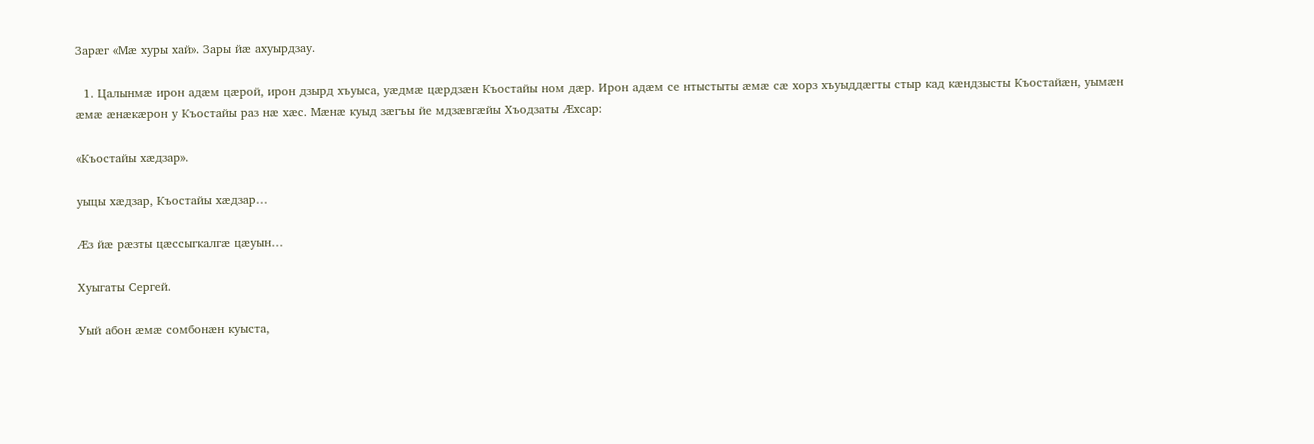Зарӕг «Мӕ хуры хай». Зары йӕ ахуырдзау.

  1. Цалынмӕ ирон адӕм цӕрой, ирон дзырд хъуыса, уӕдмӕ цӕрдзӕн Къостайы ном дӕр. Ирон адӕм се нтыстыты ӕмӕ сӕ хорз хъуыддӕгты стыр кад кӕндзысты Къостайӕн, уымӕн ӕмӕ ӕнӕкӕрон у Къостайы раз нӕ хӕс. Мӕнӕ куыд зӕгъы йе мдзӕвгӕйы Хъодзаты Ӕхсар:

«Къостайы хӕдзар».

уыцы хӕдзар, Къостайы хӕдзар…

Ӕз йӕ рӕзты цӕссыгкалгӕ цӕуын…

Хуыгаты Сергей.

Уый абон ӕмӕ сомбонӕн куыста,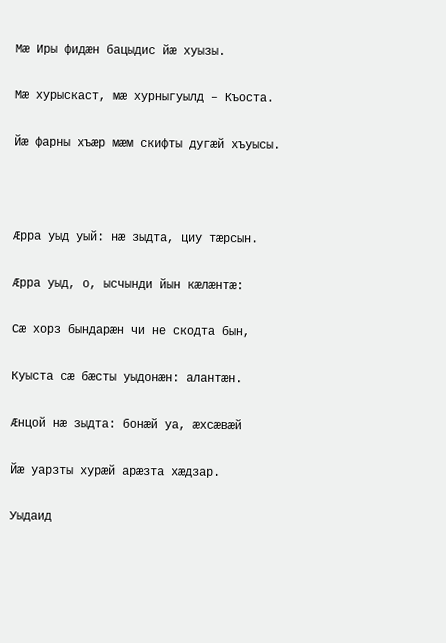Мӕ Иры фидӕн бацыдис йӕ хуызы.

Мӕ хурыскаст, мӕ хурныгуылд – Къоста.

Йӕ фарны хъӕр мӕм скифты дугӕй хъуысы.



Ӕрра уыд уый: нӕ зыдта, циу тӕрсын.

Ӕрра уыд, о, ысчынди йын кӕлӕнтӕ:

Сӕ хорз бындарӕн чи не скодта бын,

Куыста сӕ бӕсты уыдонӕн: алантӕн.

Ӕнцой нӕ зыдта: бонӕй уа, ӕхсӕвӕй

Йӕ уарзты хурӕй арӕзта хӕдзар.

Уыдаид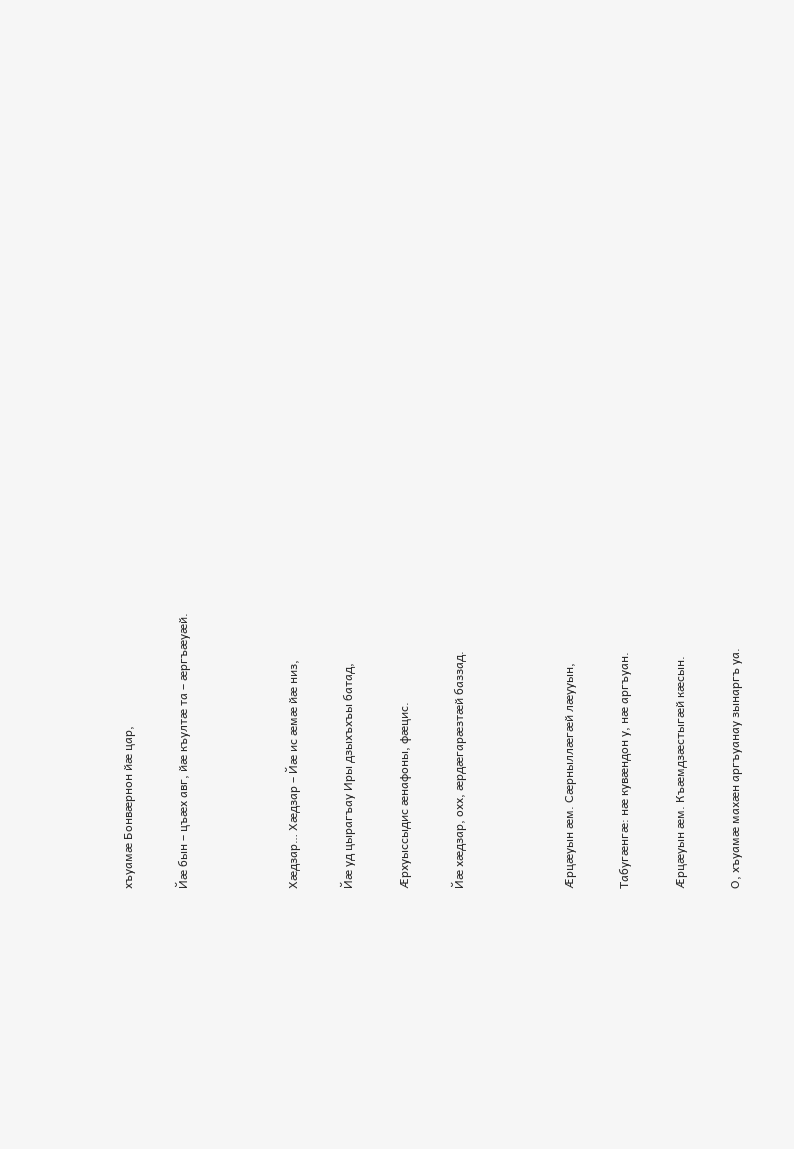хъуамӕ Бонвӕрнон йӕ цар,

Йӕ бын – цъӕх авг, йӕ къултӕ та – ӕргъӕуӕй.



Хӕдзар… Хӕдзар – Йӕ ис ӕмӕ йӕ низ,

Йӕ уд цырагъау Иры дзыхъхъы батад,

Ӕрхуыссыдис ӕнафоны, фӕцис.

Йӕ хӕдзар, охх, ӕрдӕгарӕзтӕй баззад.



Ӕрцӕуын ӕм. Сӕрныллӕгӕй лӕууын,

Табугӕнгӕ: нӕ кувӕндон у, нӕ аргъуан.

Ӕрцӕуын ӕм. Къӕмдзӕстыгӕй кӕсын.

О, хъуамӕ махӕн аргъуанау зынаргъ уа.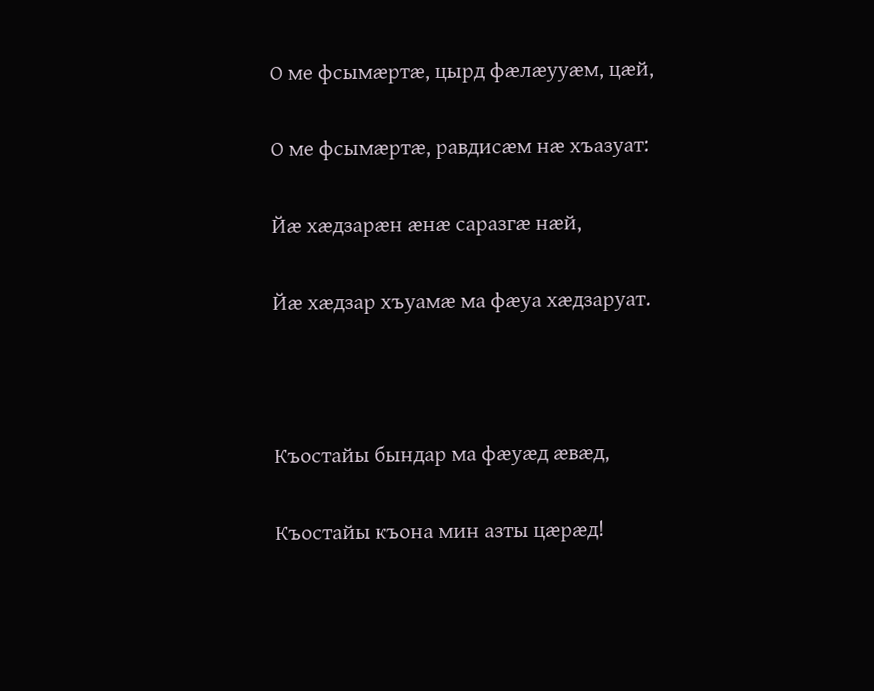О ме фсымӕртӕ, цырд фӕлӕууӕм, цӕй,

О ме фсымӕртӕ, равдисӕм нӕ хъазуат:

Йӕ хӕдзарӕн ӕнӕ саразгӕ нӕй,

Йӕ хӕдзар хъуамӕ ма фӕуа хӕдзаруат.



Къостайы бындар ма фӕуӕд ӕвӕд,

Къостайы къона мин азты цӕрӕд!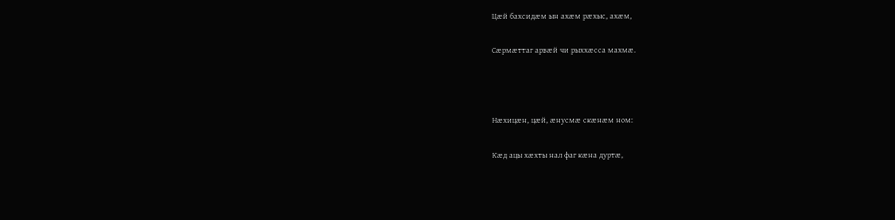Цӕй бахсидӕм ын ахӕм рӕхыс, ахӕм,

Сӕрмӕттаг арвӕй чи рыххӕсса махмӕ.



Нӕхицӕн, цӕй, ӕнусмӕ скӕнӕм ном:

Кӕд ацы хӕхты нал фаг кӕна дуртӕ,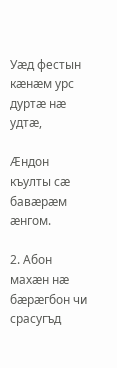Уӕд фестын кӕнӕм урс дуртӕ нӕ удтӕ,

Ӕндон къулты сӕ бавӕрӕм ӕнгом.

2. Абон махӕн нӕ бӕрӕгбон чи срасугъд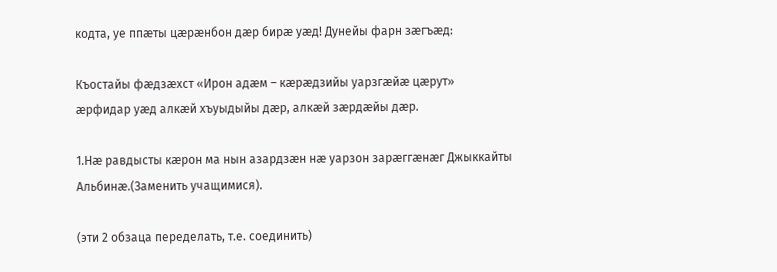кодта, уе ппӕты цӕрӕнбон дӕр бирӕ уӕд! Дунейы фарн зӕгъӕд:

Къостайы фӕдзӕхст «Ирон адӕм – кӕрӕдзийы уарзгӕйӕ цӕрут» ӕрфидар уӕд алкӕй хъуыдыйы дӕр, алкӕй зӕрдӕйы дӕр.

1.Нӕ равдысты кӕрон ма нын азардзӕн нӕ уарзон зарӕггӕнӕг Джыккайты Альбинӕ.(Заменить учащимися).

(эти 2 обзаца переделать, т.е. соединить)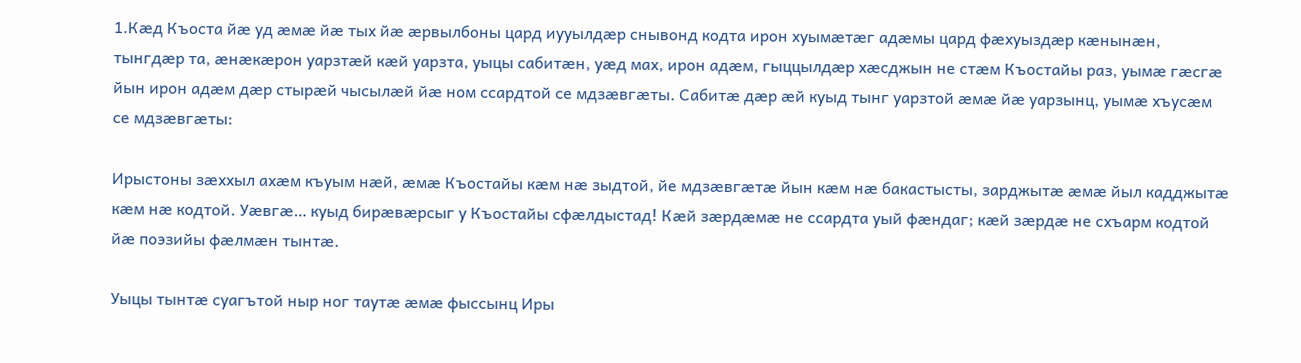1.Кӕд Къоста йӕ уд ӕмӕ йӕ тых йӕ ӕрвылбоны цард иууылдӕр снывонд кодта ирон хуымӕтӕг адӕмы цард фӕхуыздӕр кӕнынӕн, тынгдӕр та, ӕнӕкӕрон уарзтӕй кӕй уарзта, уыцы сабитӕн, уӕд мах, ирон адӕм, гыццылдӕр хӕсджын не стӕм Къостайы раз, уымӕ гӕсгӕ йын ирон адӕм дӕр стырӕй чысылӕй йӕ ном ссардтой се мдзӕвгӕты. Сабитӕ дӕр ӕй куыд тынг уарзтой ӕмӕ йӕ уарзынц, уымӕ хъусӕм се мдзӕвгӕты:

Ирыстоны зӕххыл ахӕм къуым нӕй, ӕмӕ Къостайы кӕм нӕ зыдтой, йе мдзӕвгӕтӕ йын кӕм нӕ бакастысты, зарджытӕ ӕмӕ йыл кадджытӕ кӕм нӕ кодтой. Уӕвгӕ… куыд бирӕвӕрсыг у Къостайы сфӕлдыстад! Кӕй зӕрдӕмӕ не ссардта уый фӕндаг; кӕй зӕрдӕ не схъарм кодтой йӕ поэзийы фӕлмӕн тынтӕ.

Уыцы тынтӕ суагътой ныр ног таутӕ ӕмӕ фыссынц Иры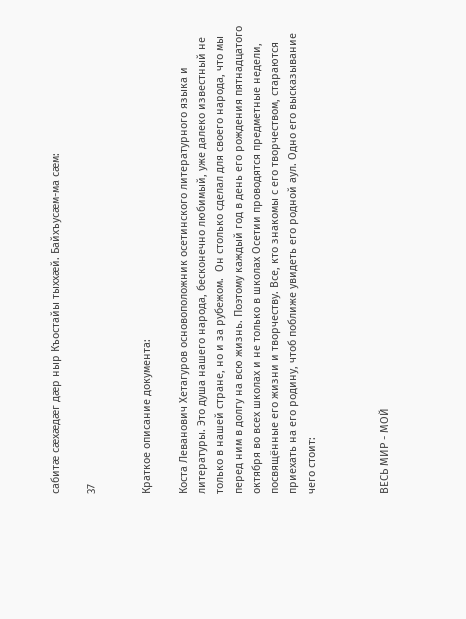сабитӕ сӕхӕдӕг дӕр ныр Къостайы тыххӕй. Байхъусӕм-ма сӕм:

37


Краткое описание документа:

Коста Леванович Хетагуров основоположник осетинского литературного языка и литературы. Это душа нашего народа, бесконечно любимый, уже далеко известный не только в нашей стране, но и за рубежом.  Он столько сделал для своего народа, что мы перед ним в долгу на всю жизнь. Поэтому каждый год в день его рождения пятнадцатого октября во всех школах и не только в школах Осетии проводятся предметные недели, посвящённые его жизни и творчеству. Все, кто знакомы с его творчеством, стараются приехать на его родину, чтоб поближе увидеть его родной аул. Одно его высказывание чего стоит:



ВЕСЬ МИР - МОЙ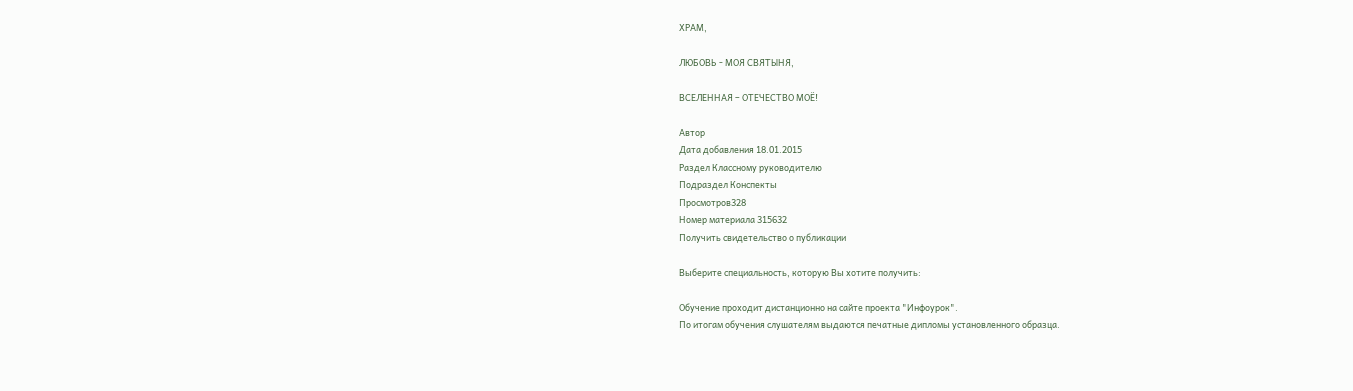ХРАМ,

ЛЮБОВЬ - МОЯ СВЯТЫНЯ,

ВСЕЛЕННАЯ – ОТЕЧЕСТВО МОЁ!

Автор
Дата добавления 18.01.2015
Раздел Классному руководителю
Подраздел Конспекты
Просмотров328
Номер материала 315632
Получить свидетельство о публикации

Выберите специальность, которую Вы хотите получить:

Обучение проходит дистанционно на сайте проекта "Инфоурок".
По итогам обучения слушателям выдаются печатные дипломы установленного образца.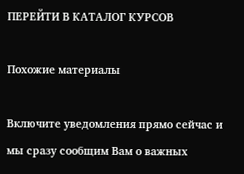ПЕРЕЙТИ В КАТАЛОГ КУРСОВ

Похожие материалы

Включите уведомления прямо сейчас и мы сразу сообщим Вам о важных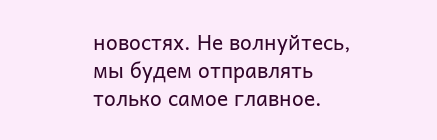новостях. Не волнуйтесь, мы будем отправлять только самое главное.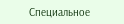Специальное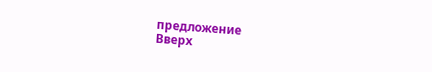предложение
Вверх